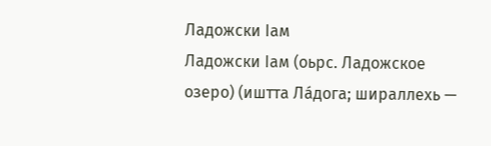Ладожски Ӏам
Ладожски Ӏам (оьрс. Ладожское озеро) (иштта Ла́дога; шираллехь —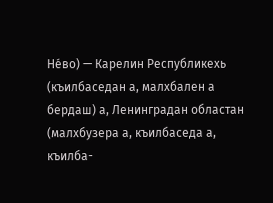Не́во) — Карелин Республикехь (къилбаседан а, малхбален а бердаш) а, Ленинградан областан (малхбузера а, къилбаседа а, къилба-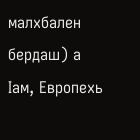малхбален бердаш) а Ӏам, Европехь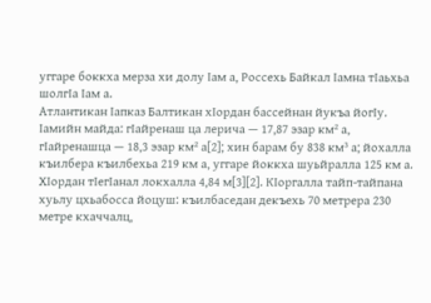уггаре боккха мерза хи долу Ӏам а, Россехь Байкал Ӏамна тӀаьхьа шолгӀа Ӏам а.
Атлантикан Ӏапказ Балтикан хӀордан бассейнан йукъа йогӀу. Ӏамийн майда: гӀайренаш ца лерича — 17,87 эзар км² а, гӀайренашца — 18,3 эзар км² а[2]; хин барам бу 838 км³ а; йохалла къилбера къилбехьа 219 км а, уггаре йоккха шуьйралла 125 км а. ХӀордан тӀегӀанал локхалла 4,84 м[3][2]. КӀоргалла тайп-тайпана хуьлу цхьабосса йоцуш: къилбаседан декъехь 70 метрера 230 метре кхаччалц,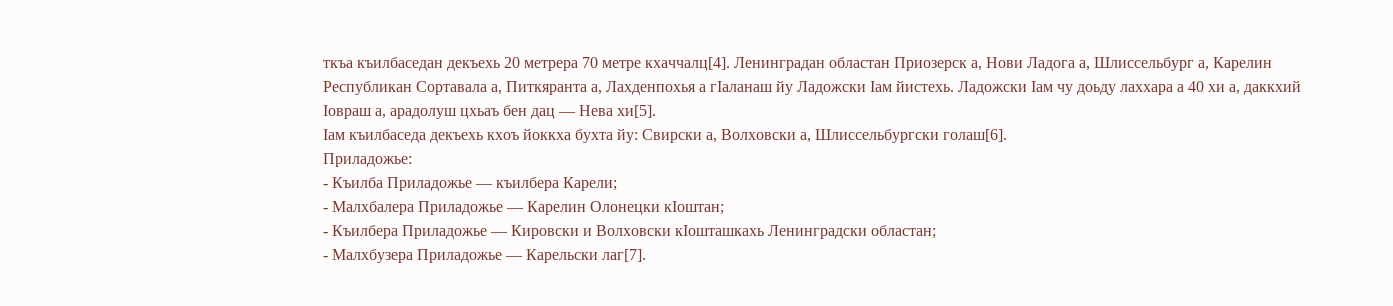ткъа къилбаседан декъехь 20 метрера 70 метре кхаччалц[4]. Ленинградан областан Приозерск а, Нови Ладога а, Шлиссельбург а, Карелин Республикан Сортавала а, Питкяранта а, Лахденпохья а гӀаланаш йу Ладожски Ӏам йистехь. Ладожски Ӏам чу доьду лаххара а 40 хи а, даккхий Ӏовраш а, арадолуш цхьаъ бен дац — Нева хи[5].
Ӏам къилбаседа декъехь кхоъ йоккха бухта йу: Свирски а, Волховски а, Шлиссельбургски голаш[6].
Приладожье:
- Къилба Приладожье — къилбера Карели;
- Малхбалера Приладожье — Карелин Олонецки кӀоштан;
- Къилбера Приладожье — Кировски и Волховски кӀошташкахь Ленинградски областан;
- Малхбузера Приладожье — Карельски лаг[7].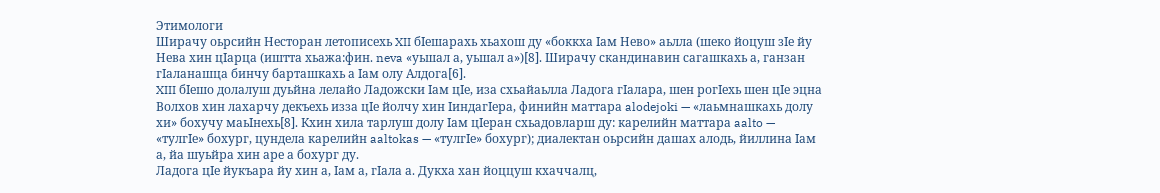Этимологи
Ширачу оьрсийн Несторан летописехь XII бӀешарахь хьахош ду «боккха Ӏам Нево» аьлла (шеко йоцуш зӀе йу Нева хин цӀарца (иштта хьажа:фин. neva «уьшал а, уьшал а»)[8]. Ширачу скандинавин сагашкахь а, ганзан гӀаланашца бинчу барташкахь а Ӏам олу Алдога[6].
XIII бӀешо долалуш дуьйна лелайо Ладожски Ӏам цӀе, иза схьайаьлла Ладога гӀалара, шен рогӀехь шен цӀе эцна Волхов хин лахарчу декъехь изза цӀе йолчу хин ӀиндагӀера, финийн маттара alodejoki — «лаьмнашкахь долу хи» бохучу маьӀнехь[8]. Кхин хила тарлуш долу Ӏам цӀеран схьадовларш ду: карелийн маттара aalto — «тулгӀе» бохург, цундела карелийн aaltokas — «тулгӀе» бохург); диалектан оьрсийн дашах алодь, йиллина Ӏам а, йа шуьйра хин аре а бохург ду.
Ладога цӀе йукъара йу хин а, Ӏам а, гӀала а. Дукха хан йоццуш кхаччалц,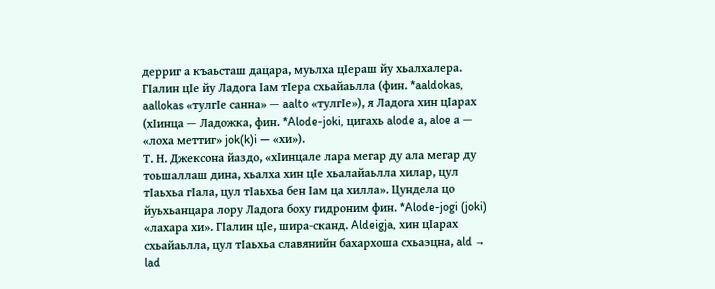дерриг а къаьсташ дацара, муьлха цӀераш йу хьалхалера. ГӀалин цӀе йу Ладога Ӏам тӀера схьайаьлла (фин. *aaldokas, aallokas «тулгӀе санна» — aalto «тулгӀе»), я Ладога хин цӀарах (хӀинца — Ладожка, фин. *Alode-joki, цигахь alode а, aloe а — «лоха меттиг» jok(k)i — «хи»).
Т. Н. Джексона йаздо, «хӀинцале лара мегар ду ала мегар ду тоьшаллаш дина, хьалха хин цӀе хьалайаьлла хилар, цул тӀаьхьа гӀала, цул тӀаьхьа бен Ӏам ца хилла». Цундела цо йуьхьанцара лору Ладога боху гидроним фин. *Alode-jogi (joki) «лахара хи». ГӀалин цӀе, шира-сканд. Aldeigja, хин цӀарах схьайаьлла, цул тӀаьхьа славянийн бахархоша схьаэцна, ald → lad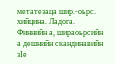метатезаца шир.-оьрс. хийцина. Ладога. Финнийн а, шираоьрсийн а дешнийн скандинавийн зӀе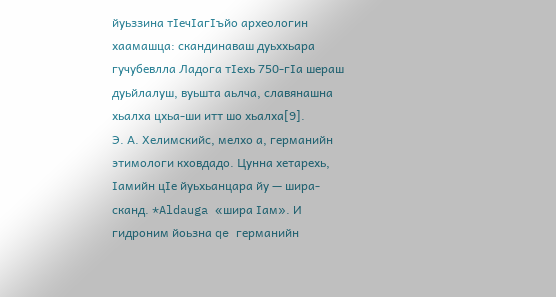йуьззина тӀечӀагӀъйо археологин хаамашца: скандинаваш дуьххьара гучубевлла Ладога тӀехь 750-гӀа шераш дуьйлалуш, вуьшта аьлча, славянашна хьалха цхьа-ши итт шо хьалха[9].
Э. А. Хелимскийс, мелхо а, германийн этимологи кховдадо. Цунна хетарехь, Ӏамийн цӀе йуьхьанцара йу — шира-сканд. *Aldauga «шира Ӏам». И гидроним йоьзна qe германийн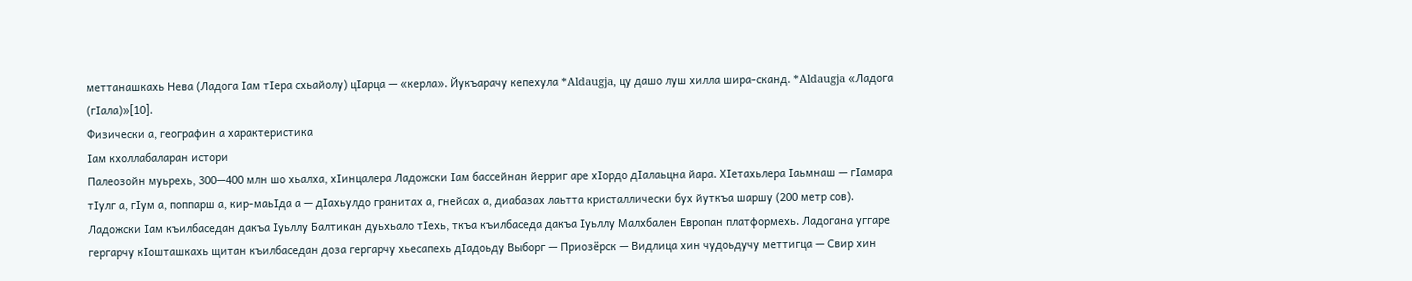меттанашкахь Нева (Ладога Ӏам тӀера схьайолу) цӀарца — «керла». Йукъарачу кепехула *Aldaugja, цу дашо луш хилла шира-сканд. *Aldaugja «Ладога (гӀала)»[10].
Физически а, географин а характеристика
Ӏам кхоллабаларан истори
Палеозойн муьрехь, 300—400 млн шо хьалха, хӀинцалера Ладожски Ӏам бассейнан йерриг аре хӀордо дӀалаьцна йара. ХӀетахьлера Ӏаьмнаш — гӀамара тӀулг а, гӀум а, поппарш а, кир-маьӀда а — дӀахьулдо гранитах а, гнейсах а, диабазах лаьтта кристаллически бух йуткъа шаршу (200 метр сов).
Ладожски Ӏам къилбаседан дакъа Ӏуьллу Балтикан дуьхьало тӀехь, ткъа къилбаседа дакъа Ӏуьллу Малхбален Европан платформехь. Ладогана уггаре гергарчу кӀошташкахь щитан къилбаседан доза гергарчу хьесапехь дӀадоьду Выборг — Приозёрск — Видлица хин чудоьдучу меттигца — Свир хин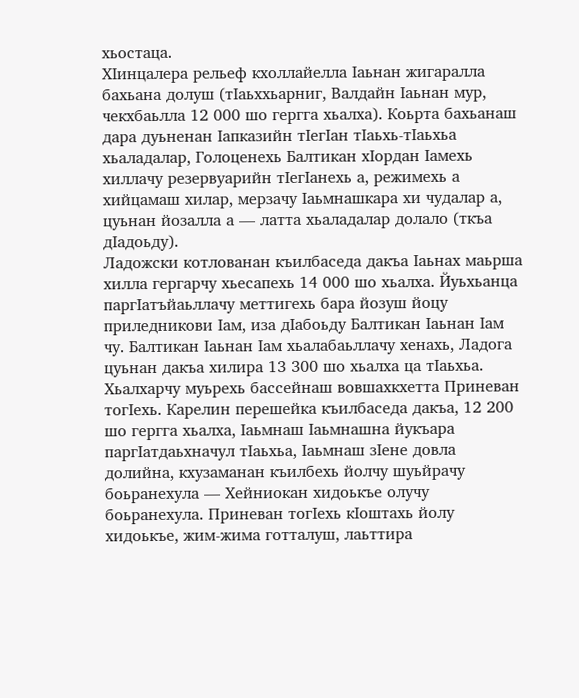хьостаца.
ХӀинцалера рельеф кхоллайелла Ӏаьнан жигаралла бахьана долуш (тӀаьххьарниг, Валдайн Ӏаьнан мур, чекхбаьлла 12 000 шо гергга хьалха). Коьрта бахьанаш дара дуьненан Ӏапказийн тӀегӀан тӀаьхь-тӀаьхьа хьаладалар, Голоценехь Балтикан хӀордан Ӏамехь хиллачу резервуарийн тӀегӀанехь а, режимехь а хийцамаш хилар, мерзачу Ӏаьмнашкара хи чудалар а, цуьнан йозалла а — латта хьаладалар долало (ткъа дӀадоьду).
Ладожски котлованан къилбаседа дакъа Ӏаьнах маьрша хилла гергарчу хьесапехь 14 000 шо хьалха. Йуьхьанца паргӀатъйаьллачу меттигехь бара йозуш йоцу приледникови Ӏам, иза дӀабоьду Балтикан Ӏаьнан Ӏам чу. Балтикан Ӏаьнан Ӏам хьалабаьллачу хенахь, Ладога цуьнан дакъа хилира 13 300 шо хьалха ца тӀаьхьа. Хьалхарчу муьрехь бассейнаш вовшахкхетта Приневан тогӀехь. Карелин перешейка къилбаседа дакъа, 12 200 шо гергга хьалха, Ӏаьмнаш Ӏаьмнашна йукъара паргӀатдаьхначул тӀаьхьа, Ӏаьмнаш зӀене довла долийна, кхузаманан къилбехь йолчу шуьйрачу боьранехула — Хейниокан хидоькъе олучу боьранехула. Приневан тогӀехь кӀоштахь йолу хидоькъе, жим-жима готталуш, лаьттира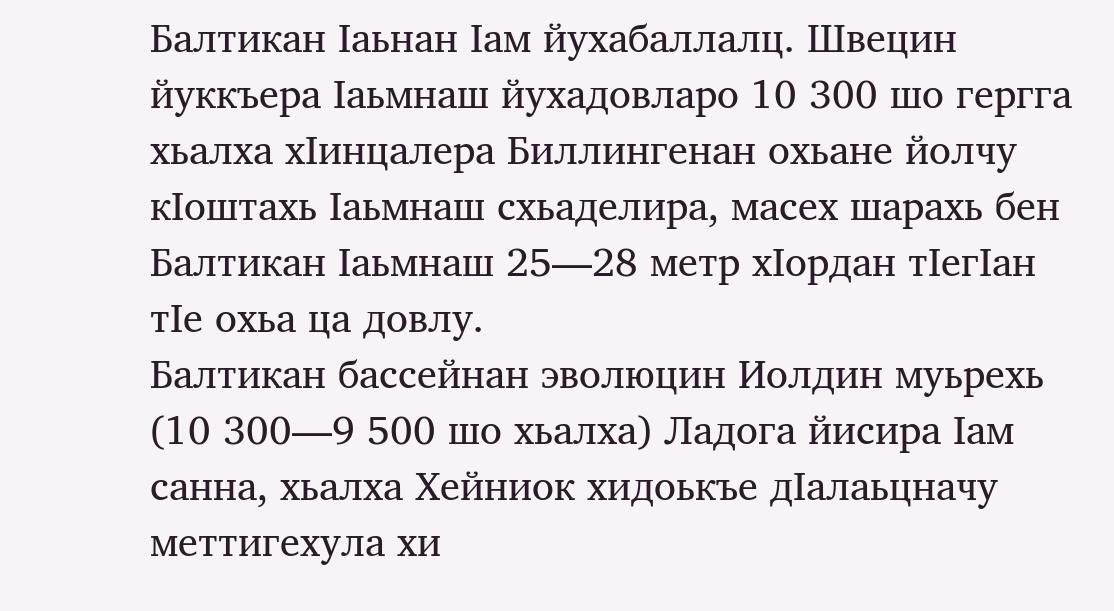Балтикан Ӏаьнан Ӏам йухабаллалц. Швецин йуккъера Ӏаьмнаш йухадовларо 10 300 шо гергга хьалха хӀинцалера Биллингенан охьане йолчу кӀоштахь Ӏаьмнаш схьаделира, масех шарахь бен Балтикан Ӏаьмнаш 25—28 метр хӀордан тӀегӀан тӀе охьа ца довлу.
Балтикан бассейнан эволюцин Иолдин муьрехь (10 300—9 500 шо хьалха) Ладога йисира Ӏам санна, хьалха Хейниок хидоькъе дӀалаьцначу меттигехула хи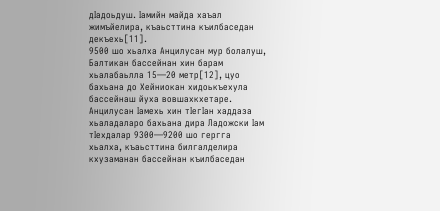дӀадоьдуш. Ӏамийн майда хаъал жимъйелира, къаьсттина къилбаседан декъехь[11].
9500 шо хьалха Анцилусан мур болалуш, Балтикан бассейнан хин барам хьалабаьлла 15—20 метр[12], цуо бахьана до Хейниокан хидоькъехула бассейнаш йуха вовшахкхетаре. Анцилусан Ӏамехь хин тӀегӀан хаддаза хьаладаларо бахьана дира Ладожски Ӏам тӀехдалар 9300—9200 шо гергга хьалха, къаьсттина билгалделира кхузаманан бассейнан къилбаседан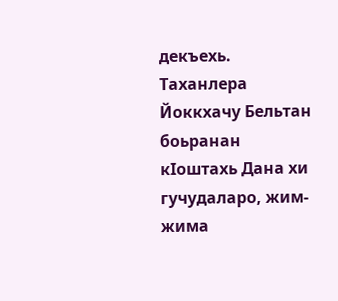декъехь. Таханлера Йоккхачу Бельтан боьранан кӀоштахь Дана хи гучудаларо, жим-жима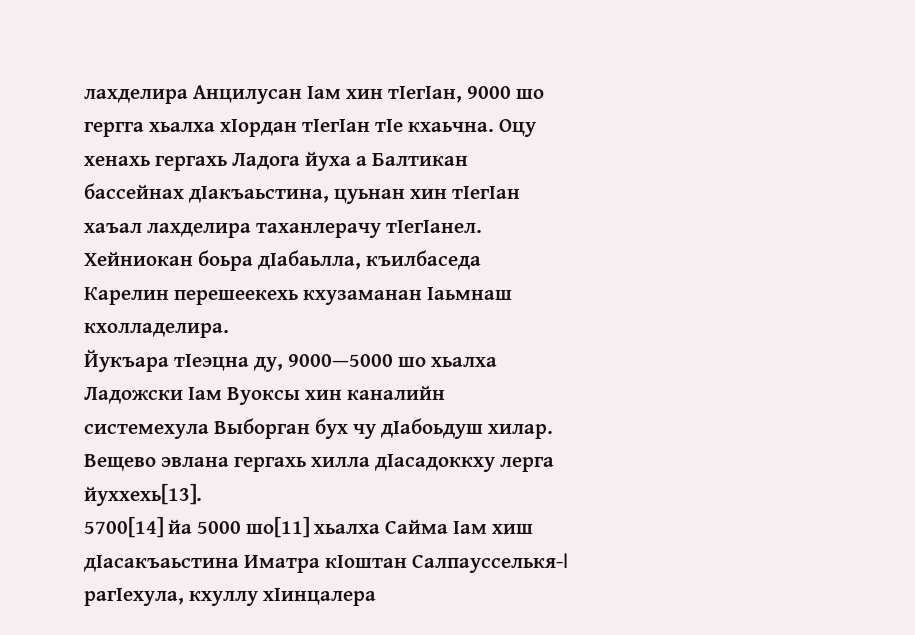лахделира Анцилусан Ӏам хин тӀегӀан, 9000 шо гергга хьалха хӀордан тӀегӀан тӀе кхаьчна. Оцу хенахь гергахь Ладога йуха а Балтикан бассейнах дӀакъаьстина, цуьнан хин тӀегӀан хаъал лахделира таханлерачу тӀегӀанел. Хейниокан боьра дӀабаьлла, къилбаседа Карелин перешеекехь кхузаманан Ӏаьмнаш кхолладелира.
Йукъара тӀеэцна ду, 9000—5000 шо хьалха Ладожски Ӏам Вуоксы хин каналийн системехула Выборган бух чу дӀабоьдуш хилар. Вещево эвлана гергахь хилла дӀасадоккху лерга йуххехь[13].
5700[14] йа 5000 шо[11] хьалха Сайма Ӏам хиш дӀасакъаьстина Иматра кӀоштан Салпаусселькя-I рагӀехула, кхуллу хӀинцалера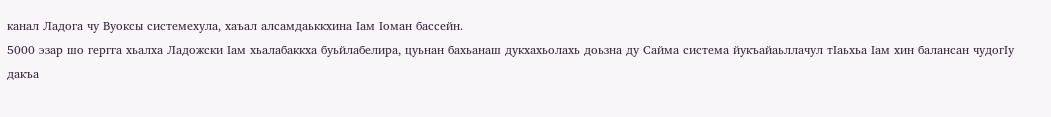канал Ладога чу Вуоксы системехула, хаъал алсамдаьккхина Ӏам Ӏоман бассейн.
5000 эзар шо гергга хьалха Ладожски Ӏам хьалабаккха буьйлабелира, цуьнан бахьанаш дукхахьолахь доьзна ду Сайма система йукъайаьллачул тӀаьхьа Ӏам хин балансан чудогӀу дакъа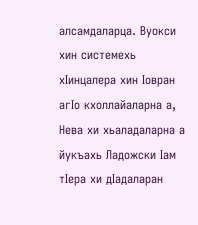алсамдаларца. Вуокси хин системехь хӀинцалера хин Ӏовран агӀо кхоллайаларна а, Нева хи хьаладаларна а йукъахь Ладожски Ӏам тӀера хи дӀадаларан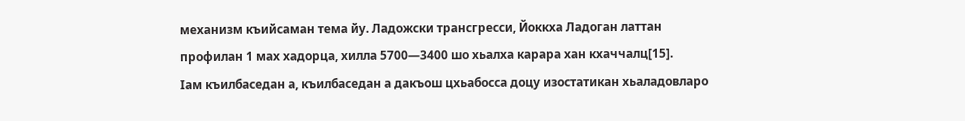механизм къийсаман тема йу. Ладожски трансгресси, Йоккха Ладоган латтан профилан 1 мах хадорца, хилла 5700—3400 шо хьалха карара хан кхаччалц[15].
Ӏам къилбаседан а, къилбаседан а дакъош цхьабосса доцу изостатикан хьаладовларо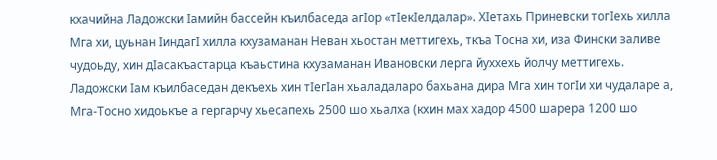кхачийна Ладожски Ӏамийн бассейн къилбаседа агӀор «тӀекӀелдалар». ХӀетахь Приневски тогӀехь хилла Мга хи, цуьнан ӀиндагӀ хилла кхузаманан Неван хьостан меттигехь, ткъа Тосна хи, иза Фински заливе чудоьду, хин дӀасакъастарца къаьстина кхузаманан Ивановски лерга йуххехь йолчу меттигехь. Ладожски Ӏам къилбаседан декъехь хин тӀегӀан хьаладаларо бахьана дира Мга хин тогӀи хи чудаларе а, Мга-Тосно хидоькъе а гергарчу хьесапехь 2500 шо хьалха (кхин мах хадор 4500 шарера 1200 шо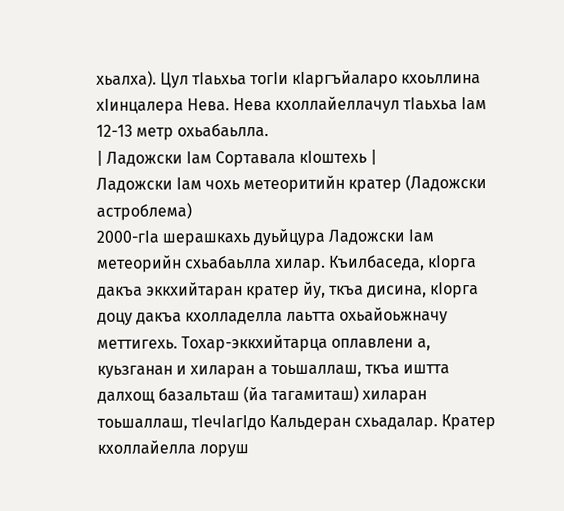хьалха). Цул тӀаьхьа тогӀи кӀаргъйаларо кхоьллина хӀинцалера Нева. Нева кхоллайеллачул тӀаьхьа Ӏам 12-13 метр охьабаьлла.
| Ладожски Ӏам Сортавала кӀоштехь |
Ладожски Ӏам чохь метеоритийн кратер (Ладожски астроблема)
2000-гӀа шерашкахь дуьйцура Ладожски Ӏам метеорийн схьабаьлла хилар. Къилбаседа, кӀорга дакъа эккхийтаран кратер йу, ткъа дисина, кӀорга доцу дакъа кхолладелла лаьтта охьайоьжначу меттигехь. Тохар-эккхийтарца оплавлени а, куьзганан и хиларан а тоьшаллаш, ткъа иштта далхощ базальташ (йа тагамиташ) хиларан тоьшаллаш, тӀечӀагӀдо Кальдеран схьадалар. Кратер кхоллайелла лоруш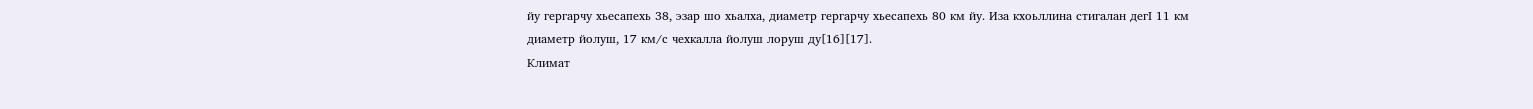йу гергарчу хьесапехь 38, эзар шо хьалха, диаметр гергарчу хьесапехь 80 км йу. Иза кхоьллина стигалан дегӀ 11 км диаметр йолуш, 17 км/с чехкалла йолуш лоруш ду[16][17].
Климат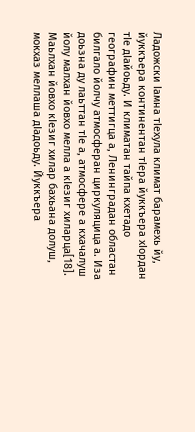Ладожски Ӏамна тӀехула климат барамехь йу, йуккъера континентан тӀера йуккъера хӀордан тӀе дӀайоьду. И климатан тайпа кхетадо географин меттигца а, Ленинградан областан билгало йолчу атмосферан циркуляцица а. Иза доьзна ду лаьттан тӀе а, атмосфере а кхачалуш йолу малхан йовхо мелла а кӀезиг хиларца[18].
Маьлхан йовхо кӀезиг хилар бахьана долуш, мокхаз меллаша дӀадоьду. Йуккъера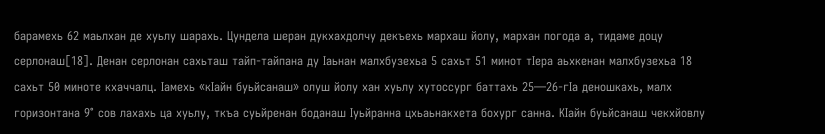барамехь 62 маьлхан де хуьлу шарахь. Цундела шеран дукхахдолчу декъехь мархаш йолу, мархан погода а, тидаме доцу серлонаш[18]. Денан серлонан сахьташ тайп-тайпана ду Ӏаьнан малхбузехьа 5 сахьт 51 минот тӀера аьхкенан малхбузехьа 18 сахьт 50 миноте кхаччалц. Ӏамехь «кӀайн буьйсанаш» олуш йолу хан хуьлу хутоссург баттахь 25—26-гӀа деношкахь, малх горизонтана 9° сов лахахь ца хуьлу, ткъа суьйренан боданаш Ӏуьйранна цхьаьнакхета бохург санна. КӀайн буьйсанаш чекхйовлу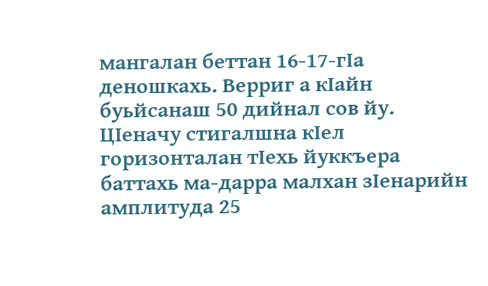мангалан беттан 16-17-гӀа деношкахь. Верриг а кӀайн буьйсанаш 50 дийнал сов йу. ЦӀеначу стигалшна кӀел горизонталан тӀехь йуккъера баттахь ма-дарра малхан зӀенарийн амплитуда 25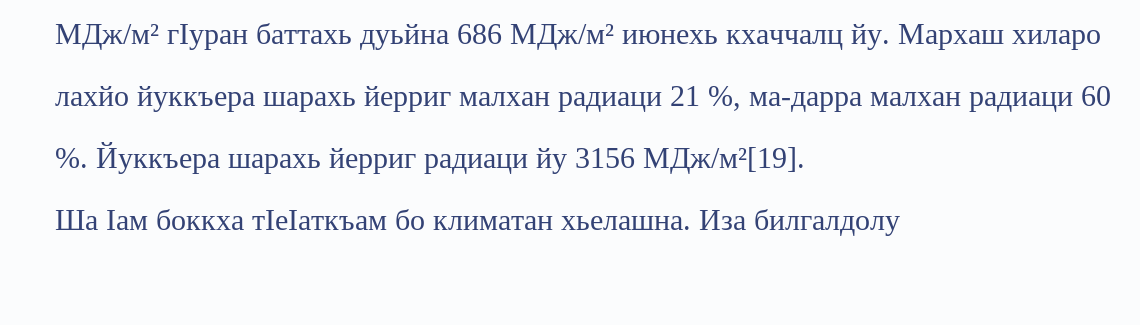МДж/м² гӀуран баттахь дуьйна 686 МДж/м² июнехь кхаччалц йу. Мархаш хиларо лахйо йуккъера шарахь йерриг малхан радиаци 21 %, ма-дарра малхан радиаци 60 %. Йуккъера шарахь йерриг радиаци йу 3156 МДж/м²[19].
Ша Ӏам боккха тӀеӀаткъам бо климатан хьелашна. Иза билгалдолу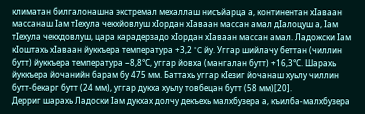климатан билгалонашна экстремал мехаллаш нисъйарца а, континентан хӀаваан массанаш Ӏам тӀехула чекхйовлуш хӀордан хӀаваан массан амал дӀалоцуш а, Ӏам тӀехула чекхдовлуш, цара карадерзадо хӀордан хӀаваан массан амал. Ладожски Ӏам кӀоштахь хӀаваан йуккъера температура +3,2 °C йу. Уггар шийлачу беттан (чиллин бутт) йуккъера температура −8,8°С, уггар йовха (мангалан бутт) +16,3°С. Шарахь йуккъера йочанийн барам бу 475 мм. Баттахь уггар кӀезиг йочанаш хуьлу чиллин бутт-бекарг бутт (24 мм), уггар дукха хуьлу товбецан бутт (58 мм)[20].
Дерриг шарахь Ладоски Ӏам дукхах долчу декъехь малхбузера а, къилба-малхбузера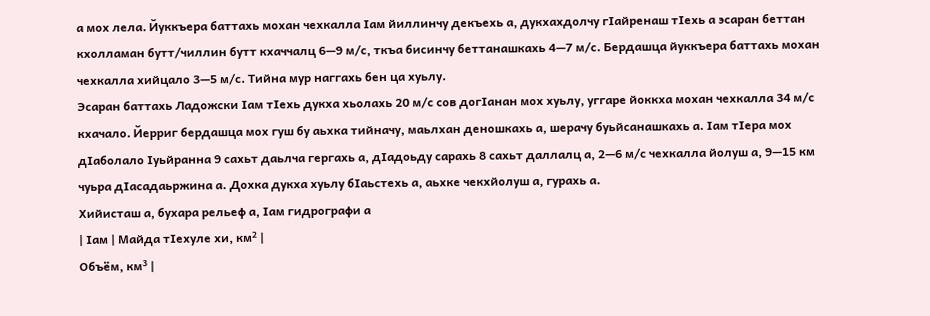а мох лела. Йуккъера баттахь мохан чехкалла Ӏам йиллинчу декъехь а, дукхахдолчу гӀайренаш тӀехь а эсаран беттан кхолламан бутт/чиллин бутт кхаччалц 6—9 м/с, ткъа бисинчу беттанашкахь 4—7 м/с. Бердашца йуккъера баттахь мохан чехкалла хийцало 3—5 м/с. Тийна мур наггахь бен ца хуьлу.
Эсаран баттахь Ладожски Ӏам тӀехь дукха хьолахь 20 м/с сов догӀанан мох хуьлу, уггаре йоккха мохан чехкалла 34 м/с кхачало. Йерриг бердашца мох гуш бу аьхка тийначу, маьлхан деношкахь а, шерачу буьйсанашкахь а. Ӏам тӀера мох дӀаболало Ӏуьйранна 9 сахьт даьлча гергахь а, дӀадоьду сарахь 8 сахьт даллалц а, 2—6 м/с чехкалла йолуш а, 9—15 км чуьра дӀасадаьржина а. Дохка дукха хуьлу бӀаьстехь а, аьхке чекхйолуш а, гурахь а.
Хийисташ а, бухара рельеф а, Ӏам гидрографи а
| Ӏам | Майда тӀехуле хи, км² |
Объём, км³ |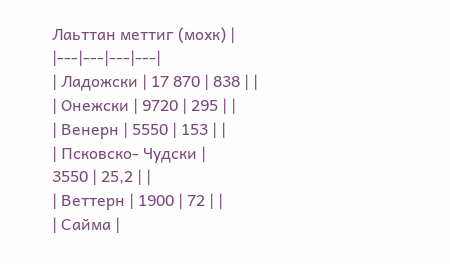Лаьттан меттиг (мохк) |
|---|---|---|---|
| Ладожски | 17 870 | 838 | |
| Онежски | 9720 | 295 | |
| Венерн | 5550 | 153 | |
| Псковско- Чудски |
3550 | 25,2 | |
| Веттерн | 1900 | 72 | |
| Сайма |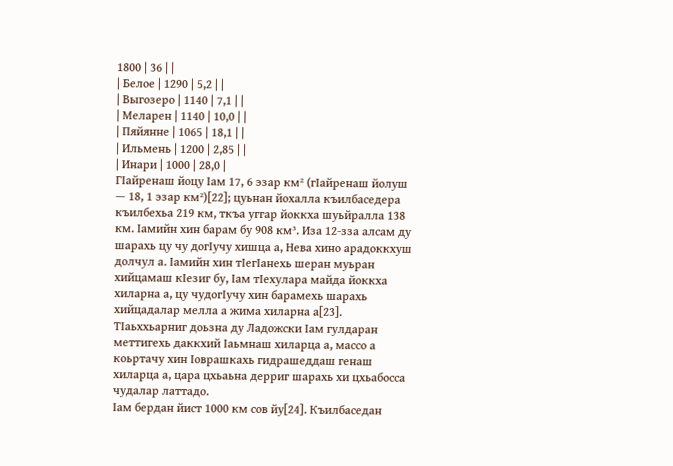1800 | 36 | |
| Белое | 1290 | 5,2 | |
| Выгозеро | 1140 | 7,1 | |
| Меларен | 1140 | 10,0 | |
| Пяйянне | 1065 | 18,1 | |
| Ильмень | 1200 | 2,85 | |
| Инари | 1000 | 28,0 |
ГӀайренаш йоцу Ӏам 17, 6 эзар км² (гӀайренаш йолуш — 18, 1 эзар км²)[22]; цуьнан йохалла къилбаседера къилбехьа 219 км, ткъа уггар йоккха шуьйралла 138 км. Ӏамийн хин барам бу 908 км³. Иза 12-зза алсам ду шарахь цу чу догӀучу хишца а, Нева хино арадоккхуш долчул а. Ӏамийн хин тӀегӀанехь шеран муьран хийцамаш кӀезиг бу, Ӏам тӀехулара майда йоккха хиларна а, цу чудогӀучу хин барамехь шарахь хийцадалар мелла а жима хиларна а[23]. ТӀаьххьарниг доьзна ду Ладожски Ӏам гулдаран меттигехь даккхий Ӏаьмнаш хиларца а, массо а коьртачу хин Ӏоврашкахь гидрашеддаш генаш хиларца а, цара цхьаьна дерриг шарахь хи цхьабосса чудалар латтадо.
Ӏам бердан йист 1000 км сов йу[24]. Къилбаседан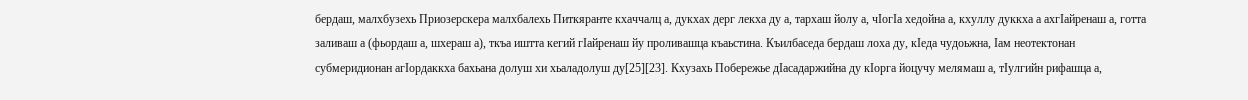бердаш, малхбузехь Приозерскера малхбалехь Питкяранте кхаччалц а, дукхах дерг лекха ду а, тархаш йолу а, чӀогӀа хедойна а, кхуллу дуккха а ахгӀайренаш а, готта заливаш а (фьордаш а, шхераш а), ткъа иштта кегий гӀайренаш йу проливашца къаьстина. Къилбаседа бердаш лоха ду, кӀеда чудоьжна, Ӏам неотектонан субмеридионан агӀордаккха бахьана долуш хи хьаладолуш ду[25][23]. Кхузахь Побережье дӀасадаржийна ду кӀорга йоцучу мелямаш а, тӀулгийн рифашца а,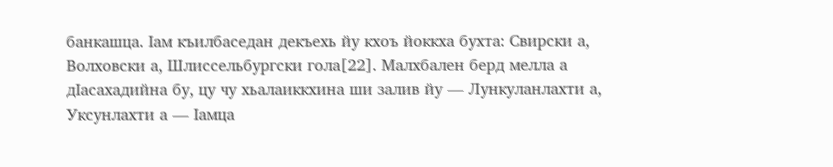банкашца. Ӏам къилбаседан декъехь йу кхоъ йоккха бухта: Свирски а, Волховски а, Шлиссельбургски гола[22]. Малхбален берд мелла а дӀасахадийна бу, цу чу хьалаиккхина ши залив йу — Лункуланлахти а, Уксунлахти а — Ӏамца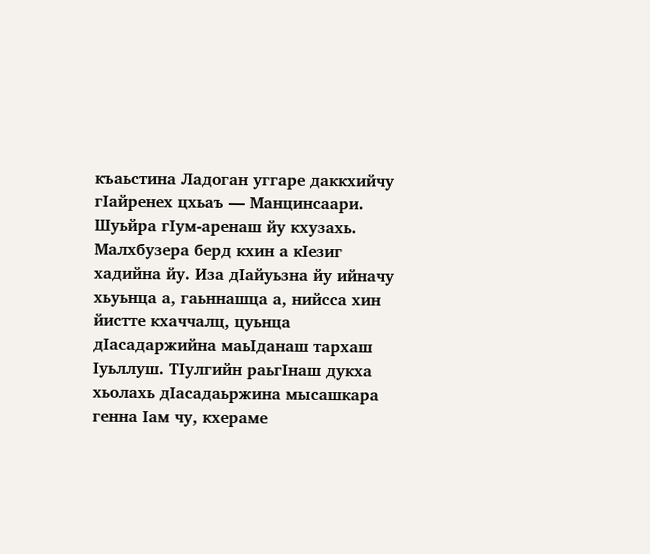къаьстина Ладоган уггаре даккхийчу гӀайренех цхьаъ — Манцинсаари. Шуьйра гӀум-аренаш йу кхузахь. Малхбузера берд кхин а кӀезиг хадийна йу. Иза дӀайуьзна йу ийначу хьуьнца а, гаьннашца а, нийсса хин йистте кхаччалц, цуьнца дӀасадаржийна маьӀданаш тархаш Ӏуьллуш. ТӀулгийн раьгӀнаш дукха хьолахь дӀасадаьржина мысашкара генна Ӏам чу, кхераме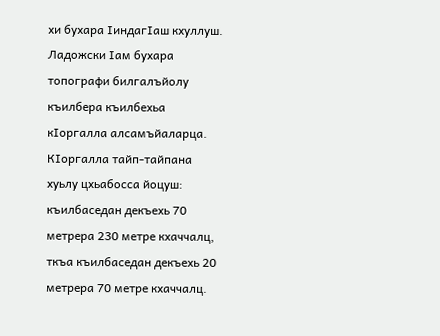хи бухара ӀиндагӀаш кхуллуш.
Ладожски Ӏам бухара топографи билгалъйолу къилбера къилбехьа кӀоргалла алсамъйаларца. КӀоргалла тайп-тайпана хуьлу цхьабосса йоцуш: къилбаседан декъехь 70 метрера 230 метре кхаччалц, ткъа къилбаседан декъехь 20 метрера 70 метре кхаччалц.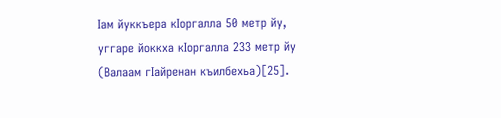Ӏам йуккъера кӀоргалла 50 метр йу, уггаре йоккха кӀоргалла 233 метр йу (Валаам гӀайренан къилбехьа)[25].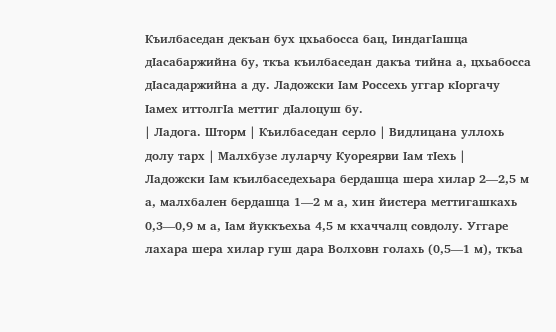Къилбаседан декъан бух цхьабосса бац, ӀиндагӀашца дӀасабаржийна бу, ткъа къилбаседан дакъа тийна а, цхьабосса дӀасадаржийна а ду. Ладожски Ӏам Россехь уггар кӀоргачу Ӏамех иттолгӀа меттиг дӀалоцуш бу.
| Ладога. Шторм | Къилбаседан серло | Видлицана уллохь долу тарх | Малхбузе луларчу Куореярви Ӏам тӀехь |
Ладожски Ӏам къилбаседехьара бердашца шера хилар 2—2,5 м а, малхбален бердашца 1—2 м а, хин йистера меттигашкахь 0,3—0,9 м а, Ӏам йуккъехьа 4,5 м кхаччалц совдолу. Уггаре лахара шера хилар гуш дара Волховн голахь (0,5—1 м), ткъа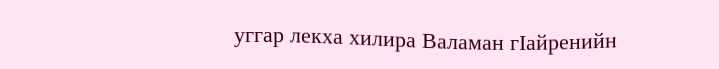уггар лекха хилира Валаман гӀайренийн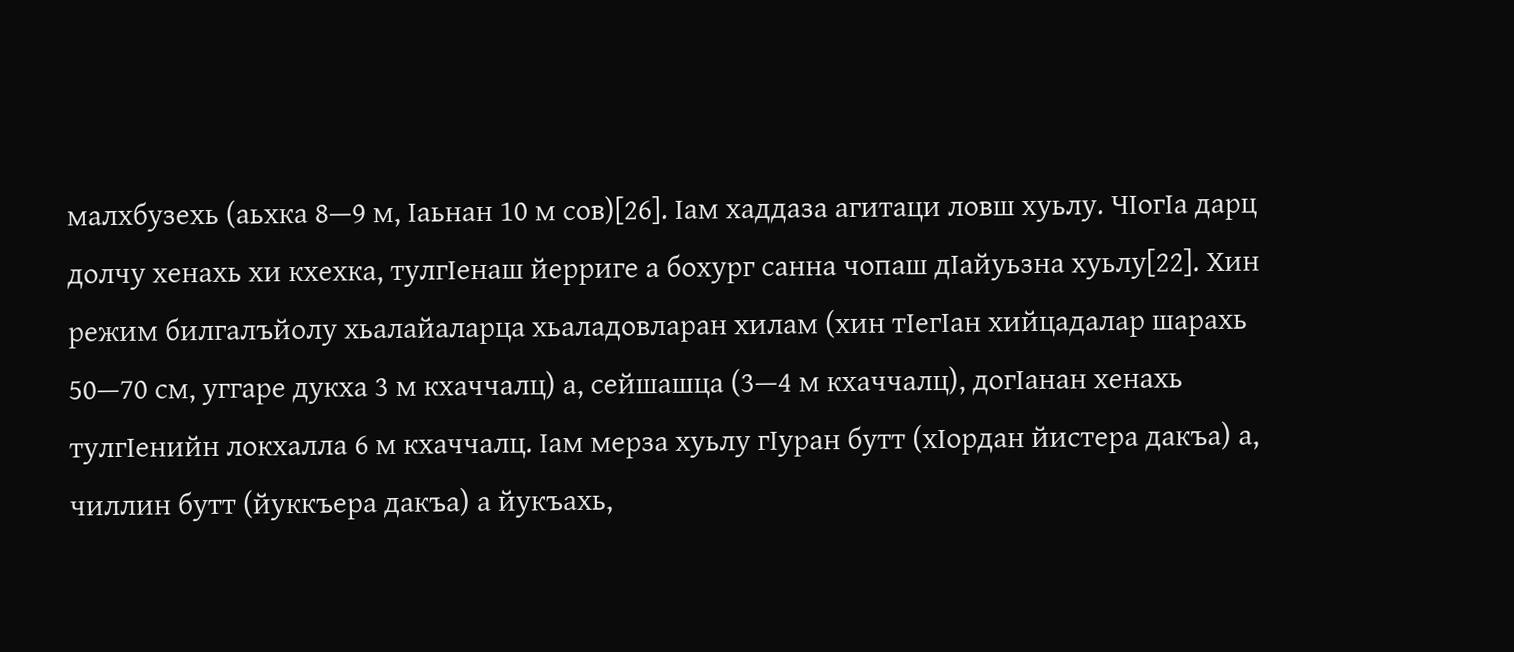малхбузехь (аьхка 8—9 м, Ӏаьнан 10 м сов)[26]. Ӏам хаддаза агитаци ловш хуьлу. ЧӀогӀа дарц долчу хенахь хи кхехка, тулгӀенаш йерриге а бохург санна чопаш дӀайуьзна хуьлу[22]. Хин режим билгалъйолу хьалайаларца хьаладовларан хилам (хин тӀегӀан хийцадалар шарахь 50—70 см, уггаре дукха 3 м кхаччалц) а, сейшашца (3—4 м кхаччалц), догӀанан хенахь тулгӀенийн локхалла 6 м кхаччалц. Ӏам мерза хуьлу гӀуран бутт (хӀордан йистера дакъа) а, чиллин бутт (йуккъера дакъа) а йукъахь,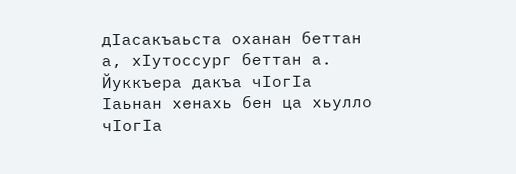дӀасакъаьста оханан беттан а, хӀутоссург беттан а. Йуккъера дакъа чӀогӀа Ӏаьнан хенахь бен ца хьулло чӀогӀа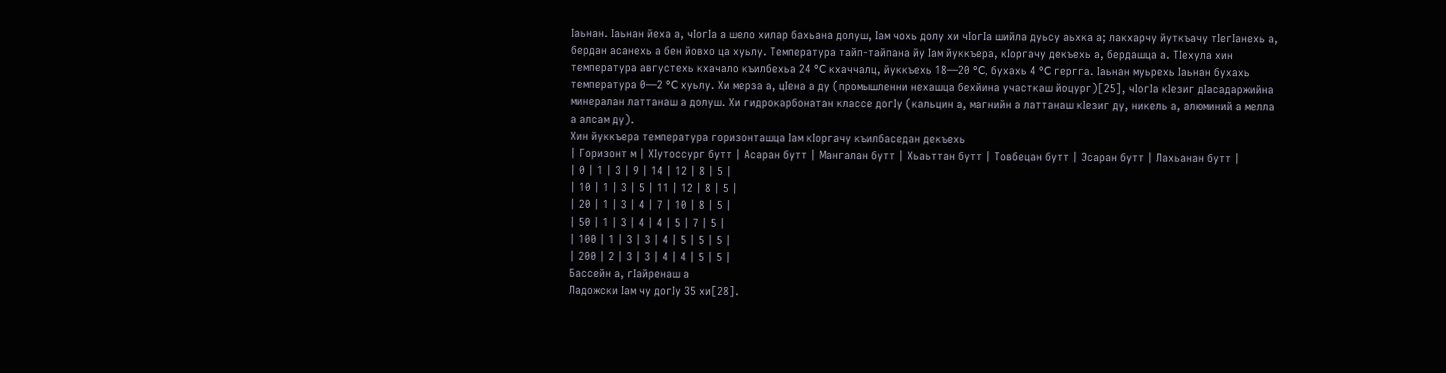Ӏаьнан. Ӏаьнан йеха а, чӀогӀа а шело хилар бахьана долуш, Ӏам чохь долу хи чӀогӀа шийла дуьсу аьхка а; лакхарчу йуткъачу тӀегӀанехь а, бердан асанехь а бен йовхо ца хуьлу. Температура тайп-тайпана йу Ӏам йуккъера, кӀоргачу декъехь а, бердашца а. ТӀехула хин температура августехь кхачало къилбехьа 24 °C кхаччалц, йуккъехь 18—20 °C, бухахь 4 °C гергга. Ӏаьнан муьрехь Ӏаьнан бухахь температура 0—2 °C хуьлу. Хи мерза а, цӀена а ду (промышленни нехашца бехйина участкаш йоцург)[25], чӀогӀа кӀезиг дӀасадаржийна минералан латтанаш а долуш. Хи гидрокарбонатан классе догӀу (кальцин а, магнийн а латтанаш кӀезиг ду, никель а, алюминий а мелла а алсам ду).
Хин йуккъера температура горизонташца Ӏам кӀоргачу къилбаседан декъехь
| Горизонт м | ХӀутоссург бутт | Асаран бутт | Мангалан бутт | Хьаьттан бутт | Товбецан бутт | Эсаран бутт | Лахьанан бутт |
| 0 | 1 | 3 | 9 | 14 | 12 | 8 | 5 |
| 10 | 1 | 3 | 5 | 11 | 12 | 8 | 5 |
| 20 | 1 | 3 | 4 | 7 | 10 | 8 | 5 |
| 50 | 1 | 3 | 4 | 4 | 5 | 7 | 5 |
| 100 | 1 | 3 | 3 | 4 | 5 | 5 | 5 |
| 200 | 2 | 3 | 3 | 4 | 4 | 5 | 5 |
Бассейн а, гӀайренаш а
Ладожски Ӏам чу догӀу 35 хи[28].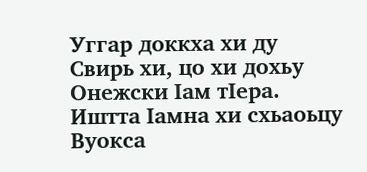Уггар доккха хи ду Свирь хи, цо хи дохьу Онежски Ӏам тӀера. Иштта Ӏамна хи схьаоьцу Вуокса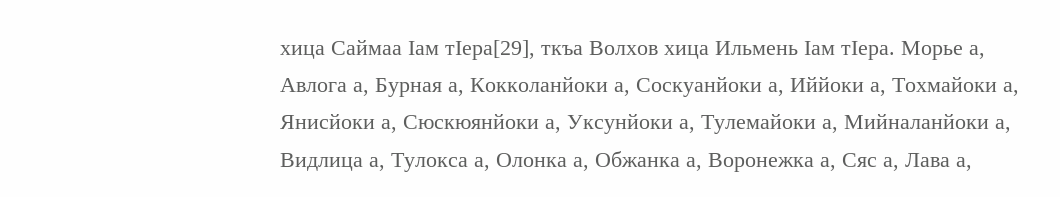хица Саймаа Ӏам тӀера[29], ткъа Волхов хица Ильмень Ӏам тӀера. Морье а, Авлога а, Бурная а, Кокколанйоки а, Соскуанйоки а, Иййоки а, Тохмайоки а, Янисйоки а, Сюскюянйоки а, Уксунйоки а, Тулемайоки а, Мийналанйоки а, Видлица а, Тулокса а, Олонка а, Обжанка а, Воронежка а, Сяс а, Лава а,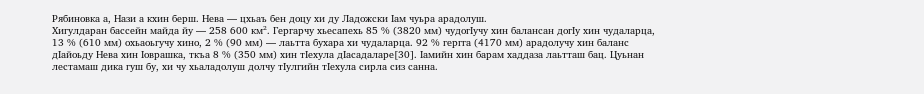Рябиновка а, Нази а кхин берш. Нева — цхьаъ бен доцу хи ду Ладожски Ӏам чуьра арадолуш.
Хигулдаран бассейн майда йу — 258 600 км². Гергарчу хьесапехь 85 % (3820 мм) чудогӀучу хин балансан догӀу хин чудаларца, 13 % (610 мм) охьаоьгучу хино, 2 % (90 мм) — лаьтта бухара хи чудаларца. 92 % гергга (4170 мм) арадолучу хин баланс дӀайоьду Нева хин Ӏоврашка, ткъа 8 % (350 мм) хин тӀехула дӀасадаларе[30]. Ӏамийн хин барам хаддаза лаьтташ бац. Цуьнан лестамаш дика гуш бу, хи чу хьаладолуш долчу тӀулгийн тӀехула сирла сиз санна.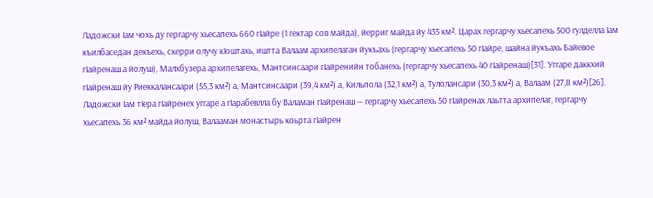Ладожски Ӏам чохь ду гергарчу хьесапехь 660 гӀайре (1 гектар сов майда), йерриг майда йу 435 км². Царах гергарчу хьесапехь 500 гулделла Ӏам къилбаседан декъехь, скерри олучу кӀоштахь, иштта Валаам архипелаган йукъахь (гергарчу хьесапехь 50 гӀайре, шайна йукъахь Байевое гӀайренаш а йолуш), Малхбузера архипелагехь, Мантсинсаари гӀайренийн тобанехь (гергарчу хьесапехь 40 гӀайренаш)[31]. Уггаре даккхий гӀайренаш йу Риеккалансаари (55,3 км²) а, Мантсинсаари (39,4 км²) а, Кильпола (32,1 км²) а, Тулолансари (30,3 км²) а, Валаам (27,8 км²)[26].
Ладожски Ӏам тӀера гӀайренех уггаре а гӀарабевлла бу Валаман гӀайренаш — гергарчу хьесапехь 50 гӀайренах лаьтта архипелаг, гергарчу хьесапехь 36 км² майда йолуш, Валааман монастырь коьрта гӀайрен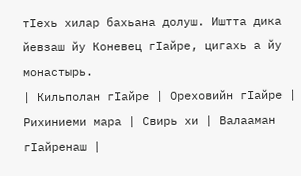тӀехь хилар бахьана долуш. Иштта дика йевзаш йу Коневец гӀайре, цигахь а йу монастырь.
| Кильполан гӀайре | Ореховийн гӀайре | Рихиниеми мара | Свирь хи | Валааман гӀайренаш |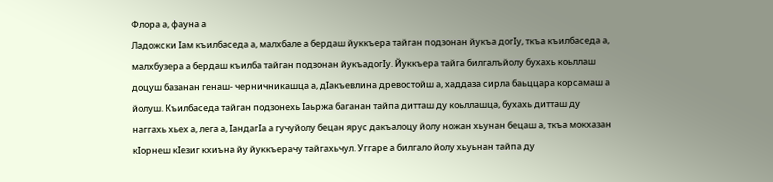Флора а, фауна а
Ладожски Ӏам къилбаседа а, малхбале а бердаш йуккъера тайган подзонан йукъа догӀу, ткъа къилбаседа а, малхбузера а бердаш къилба тайган подзонан йукъадогӀу. Йуккъера тайга билгалъйолу бухахь коьллаш доцуш базанан генаш- черничникашца а, дӀакъевлина древостойш а, хаддаза сирла баьццара корсамаш а йолуш. Къилбаседа тайган подзонехь Ӏаьржа баганан тайпа дитташ ду коьллашца, бухахь дитташ ду наггахь хьех а, лега а, ӀандагӀа а гучуйолу бецан ярус дакъалоцу йолу ножан хьунан бецаш а, ткъа мокхазан кӀорнеш кӀезиг кхиъна йу йуккъерачу тайгахьчул. Уггаре а билгало йолу хьуьнан тайпа ду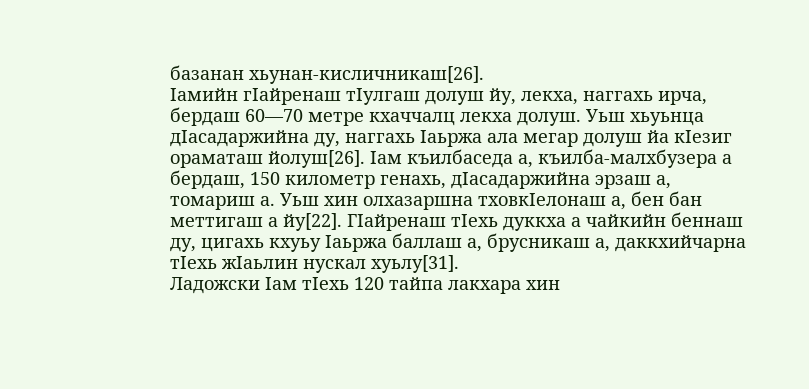базанан хьунан-кисличникаш[26].
Ӏамийн гӀайренаш тӀулгаш долуш йу, лекха, наггахь ирча, бердаш 60—70 метре кхаччалц лекха долуш. Уьш хьуьнца дӀасадаржийна ду, наггахь Ӏаьржа ала мегар долуш йа кӀезиг ораматаш йолуш[26]. Ӏам къилбаседа а, къилба-малхбузера а бердаш, 150 километр генахь, дӀасадаржийна эрзаш а, томариш а. Уьш хин олхазаршна тховкӀелонаш а, бен бан меттигаш а йу[22]. ГӀайренаш тӀехь дуккха а чайкийн беннаш ду, цигахь кхуьу Ӏаьржа баллаш а, брусникаш а, даккхийчарна тӀехь жӀаьлин нускал хуьлу[31].
Ладожски Ӏам тӀехь 120 тайпа лакхара хин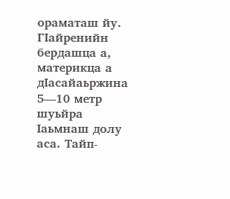ораматаш йу. ГӀайренийн бердашца а, материкца а дӀасайаьржина 5—10 метр шуьйра Ӏаьмнаш долу аса. Тайп-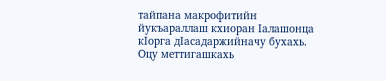тайпана макрофитийн йукъараллаш кхиоран Ӏалашонца кӀорга дӀасадаржийначу бухахь. Оцу меттигашкахь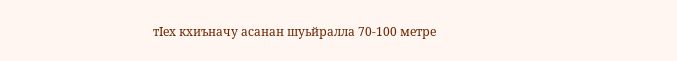тӀех кхиъначу асанан шуьйралла 70-100 метре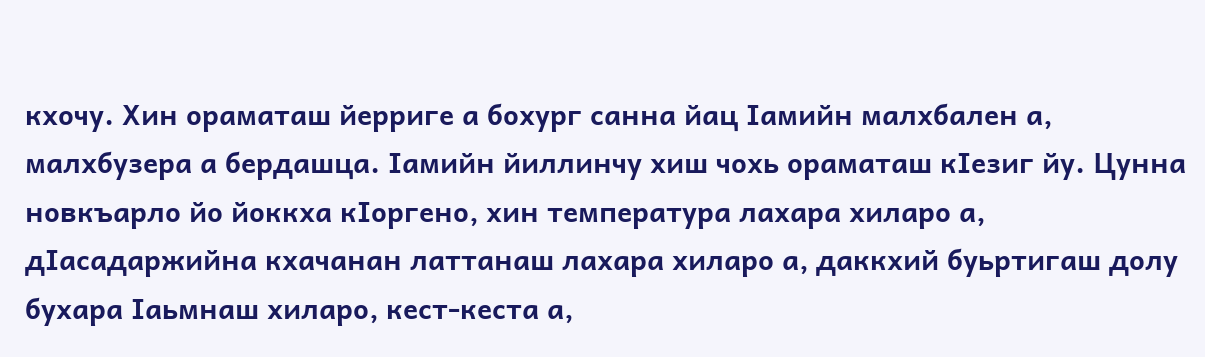кхочу. Хин ораматаш йерриге а бохург санна йац Ӏамийн малхбален а, малхбузера а бердашца. Ӏамийн йиллинчу хиш чохь ораматаш кӀезиг йу. Цунна новкъарло йо йоккха кӀоргено, хин температура лахара хиларо а, дӀасадаржийна кхачанан латтанаш лахара хиларо а, даккхий буьртигаш долу бухара Ӏаьмнаш хиларо, кест-кеста а,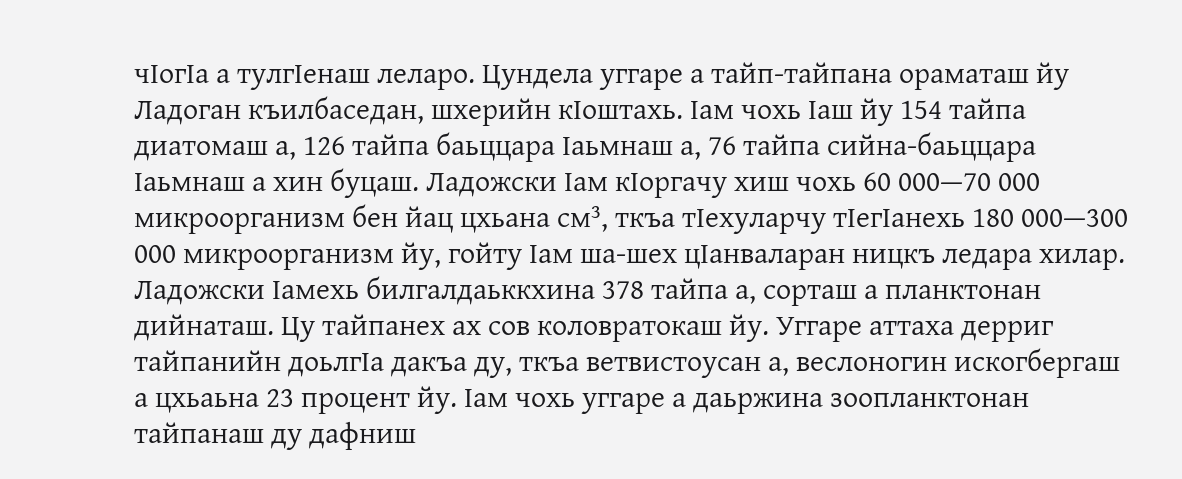чӀогӀа а тулгӀенаш леларо. Цундела уггаре а тайп-тайпана ораматаш йу Ладоган къилбаседан, шхерийн кӀоштахь. Ӏам чохь Ӏаш йу 154 тайпа диатомаш а, 126 тайпа баьццара Ӏаьмнаш а, 76 тайпа сийна-баьццара Ӏаьмнаш а хин буцаш. Ладожски Ӏам кӀоргачу хиш чохь 60 000—70 000 микроорганизм бен йац цхьана см³, ткъа тӀехуларчу тӀегӀанехь 180 000—300 000 микроорганизм йу, гойту Ӏам ша-шех цӀанваларан ницкъ ледара хилар.
Ладожски Ӏамехь билгалдаьккхина 378 тайпа а, сорташ а планктонан дийнаташ. Цу тайпанех ах сов коловратокаш йу. Уггаре аттаха дерриг тайпанийн доьлгӀа дакъа ду, ткъа ветвистоусан а, веслоногин искогбергаш а цхьаьна 23 процент йу. Ӏам чохь уггаре а даьржина зоопланктонан тайпанаш ду дафниш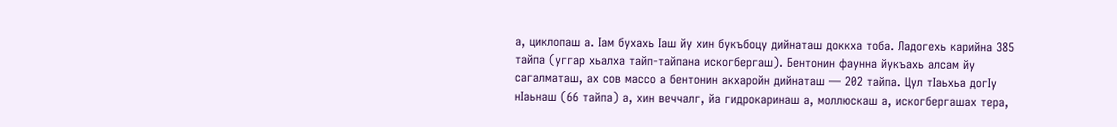а, циклопаш а. Ӏам бухахь Ӏаш йу хин букъбоцу дийнаташ доккха тоба. Ладогехь карийна 385 тайпа (уггар хьалха тайп-тайпана искогбергаш). Бентонин фаунна йукъахь алсам йу сагалматаш, ах сов массо а бентонин акхаройн дийнаташ — 202 тайпа. Цул тӀаьхьа догӀу нӀаьнаш (66 тайпа) а, хин веччалг, йа гидрокаринаш а, моллюскаш а, искогбергашах тера,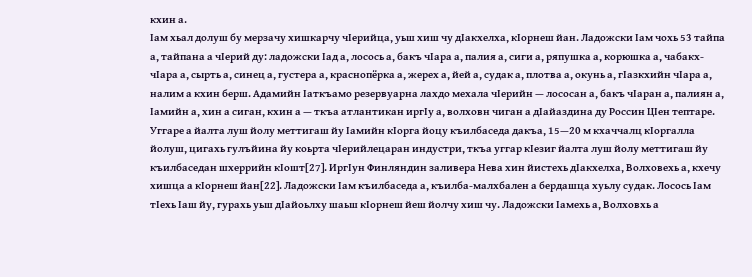кхин а.
Ӏам хьал долуш бу мерзачу хишкарчу чӀерийца, уьш хиш чу дӀакхелха, кӀорнеш йан. Ладожски Ӏам чохь 53 тайпа а, тайпана а чӀерий ду: ладожски Ӏад а, лосось а, бакъ чӀара а, палия а, сиги а, ряпушка а, корюшка а, чабакх-чӀара а, сырть а, синец а, густера а, краснопёрка а, жерех а, йей а, судак а, плотва а, окунь а, гӀазкхийн чӀара а, налим а кхин берш. Адамийн Ӏаткъамо резервуарна лахдо мехала чӀерийн — лососан а, бакъ чӀаран а, палиян а, Ӏамийн а, хин а сиган, кхин а — ткъа атлантикан иргӀу а, волховн чиган а дӀайаздина ду Россин ЦӀен тептаре. Уггаре а йалта луш йолу меттигаш йу Ӏамийн кӀорга йоцу къилбаседа дакъа, 15—20 м кхаччалц кӀоргалла йолуш, цигахь гулъйина йу коьрта чӀерийлецаран индустри, ткъа уггар кӀезиг йалта луш йолу меттигаш йу къилбаседан шхеррийн кӀошт[27]. ИргӀун Финляндин заливера Нева хин йистехь дӀакхелха, Волховехь а, кхечу хишца а кӀорнеш йан[22]. Ладожски Ӏам къилбаседа а, къилба-малхбален а бердашца хуьлу судак. Лосось Ӏам тӀехь Ӏаш йу, гурахь уьш дӀайоьлху шаьш кӀорнеш йеш йолчу хиш чу. Ладожски Ӏамехь а, Волховхь а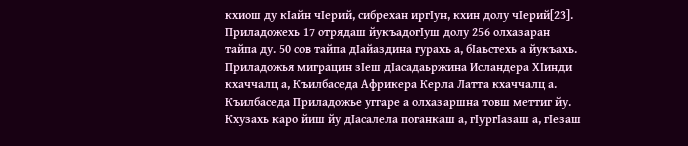кхиош ду кӀайн чӀерий, сибрехан иргӀун, кхин долу чӀерий[23].
Приладожехь 17 отрядаш йукъадогӀуш долу 256 олхазаран тайпа ду. 50 сов тайпа дӀайаздина гурахь а, бӀаьстехь а йукъахь. Приладожья миграцин зӀеш дӀасадаьржина Исландера ХӀинди кхаччалц а, Къилбаседа Африкера Керла Латта кхаччалц а. Къилбаседа Приладожье уггаре а олхазаршна товш меттиг йу. Кхузахь каро йиш йу дӀасалела поганкаш а, гӀургӀазаш а, гӀезаш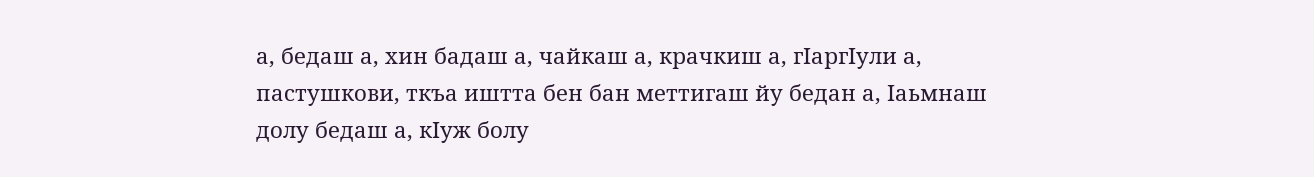а, бедаш а, хин бадаш а, чайкаш а, крачкиш а, гӀаргӀули а, пастушкови, ткъа иштта бен бан меттигаш йу бедан а, Ӏаьмнаш долу бедаш а, кӀуж болу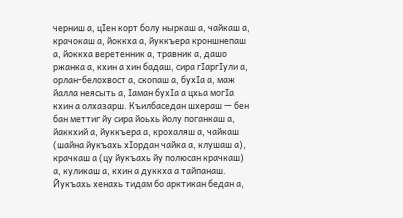черниш а, цӀен корт болу ныркаш а, чайкаш а, крачокаш а, йоккха а, йуккъера кроншнепаш а, йоккха веретенник а, травник а, дашо ржанка а, кхин а хин бадаш, сира гӀаргӀули а, орлан-белохвост а, скопаш а, бухӀа а, маж йалла неясыть а, Ӏаман бухӀа а цхьа могӀа кхин а олхазарш. Къилбаседан шхераш — бен бан меттиг йу сира йоьхь йолу поганкаш а, йаккхий а, йуккъера а, крохаляш а, чайкаш (шайна йукъахь хӀордан чайка а, клушаш а), крачкаш а (цу йукъахь йу полюсан крачкаш) а, куликаш а, кхин а дуккха а тайпанаш. Йукъахь хенахь тидам бо арктикан бедан а,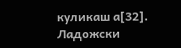куликаш а[32].
Ладожски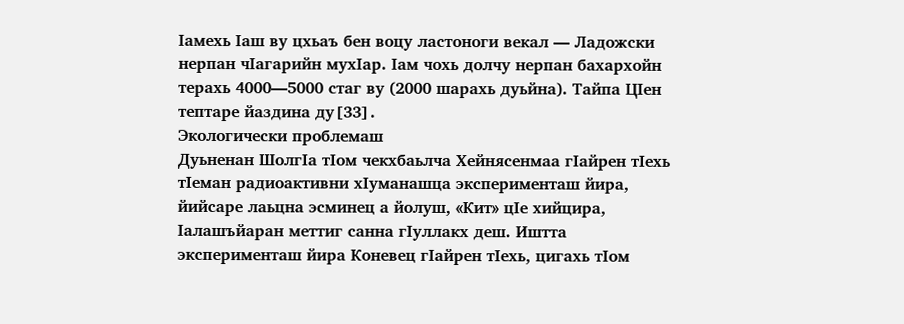Ӏамехь Ӏаш ву цхьаъ бен воцу ластоноги векал — Ладожски нерпан чӀагарийн мухӀар. Ӏам чохь долчу нерпан бахархойн терахь 4000—5000 стаг ву (2000 шарахь дуьйна). Тайпа ЦӀен тептаре йаздина ду[33].
Экологически проблемаш
Дуьненан ШолгӀа тӀом чекхбаьлча Хейнясенмаа гӀайрен тӀехь тӀеман радиоактивни хӀуманашца эксперименташ йира, йийсаре лаьцна эсминец а йолуш, «Кит» цӀе хийцира, Ӏалашъйаран меттиг санна гӀуллакх деш. Иштта эксперименташ йира Коневец гӀайрен тӀехь, цигахь тӀом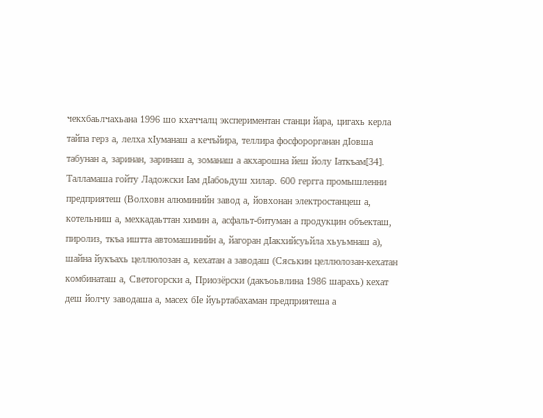чекхбаьлчахьана 1996 шо кхаччалц экспериментан станци йара, цигахь керла тайпа герз а, лелха хӀуманаш а кечъйира, теллира фосфорорганан дӀовша табунан а, заринан, заринаш а, зоманаш а акхарошна йеш йолу Ӏаткъам[34].
Талламаша гойту Ладожски Ӏам дӀабоьдуш хилар. 600 гергга промышленни предприятеш (Волховн алюминийн завод а, йовхонан электростанцеш а, котельниш а, мехкадаьттан химин а, асфальт-битуман а продукцин объекташ, пиролиз, ткъа иштта автомашинийн а, йагоран дӀакхийсуьйла хьуьмнаш а), шайна йукъахь целлюлозан а, кехатан а заводаш (Сяськин целлюлозан-кехатан комбинаташ а, Светогорски а, Приозёрски (дакъоьвлина 1986 шарахь) кехат деш йолчу заводаша а, масех бӀе йуьртабахаман предприятеша а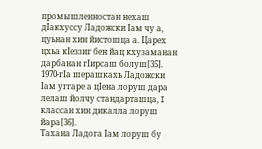промышленностан нехаш дӀакхуссу Ладожски Ӏам чу а, цуьнан хин йистошца а. Царех цхьа кӀеззиг бен йац кхузаманан дарбанан гӀирсаш болуш[35].
1970-гӀа шерашкахь Ладожски Ӏам уггаре а цӀена лоруш дара лелаш йолчу стандарташца, I классан хин дикалла лоруш йара[36].
Тахана Ладога Ӏам лоруш бу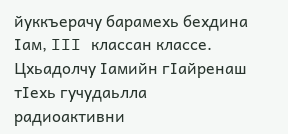йуккъерачу барамехь бехдина Ӏам, III классан классе. Цхьадолчу Ӏамийн гӀайренаш тӀехь гучудаьлла радиоактивни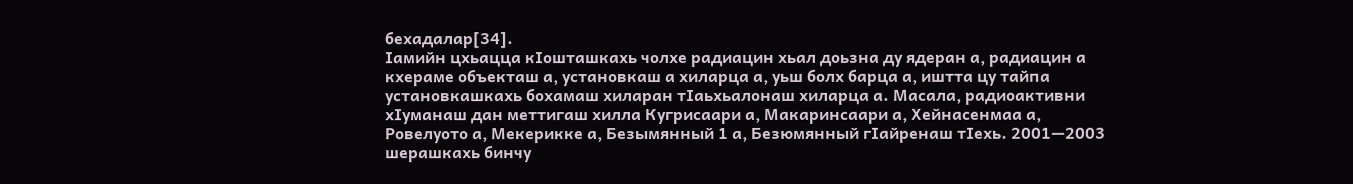бехадалар[34].
Ӏамийн цхьацца кӀошташкахь чолхе радиацин хьал доьзна ду ядеран а, радиацин а кхераме объекташ а, установкаш а хиларца а, уьш болх барца а, иштта цу тайпа установкашкахь бохамаш хиларан тӀаьхьалонаш хиларца а. Масала, радиоактивни хӀуманаш дан меттигаш хилла Кугрисаари а, Макаринсаари а, Хейнасенмаа а, Ровелуото а, Мекерикке а, Безымянный 1 а, Безюмянный гӀайренаш тӀехь. 2001—2003 шерашкахь бинчу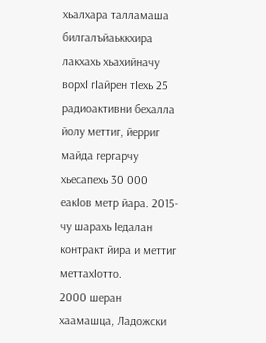хьалхара талламаша билгалъйаьккхира лакхахь хьахийначу ворхӀ гӀайрен тӀехь 25 радиоактивни бехалла йолу меттиг, йерриг майда гергарчу хьесапехь 30 000 еакӀов метр йара. 2015-чу шарахь Ӏедалан контракт йира и меттиг меттахӀотто.
2000 шеран хаамашца, Ладожски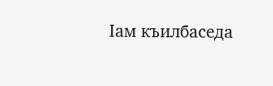Ӏам къилбаседа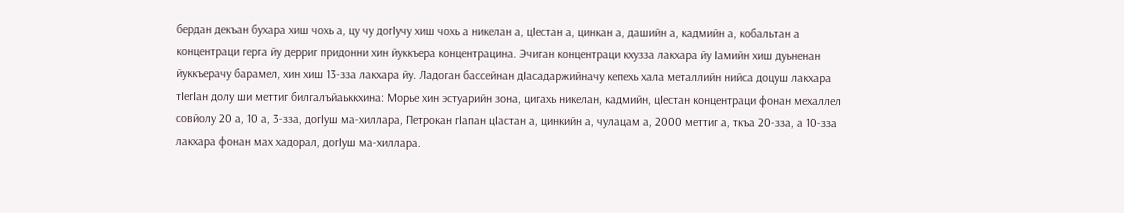бердан декъан бухара хиш чохь а, цу чу догӀучу хиш чохь а никелан а, цӀестан а, цинкан а, дашийн а, кадмийн а, кобальтан а концентраци герга йу дерриг придонни хин йуккъера концентрацина. Эчиган концентраци кхузза лакхара йу Ӏамийн хиш дуьненан йуккъерачу барамел, хин хиш 13-зза лакхара йу. Ладоган бассейнан дӀасадаржийначу кепехь хала металлийн нийса доцуш лакхара тӀегӀан долу ши меттиг билгалъйаьккхина: Морье хин эстуарийн зона, цигахь никелан, кадмийн, цӀестан концентраци фонан мехаллел совйолу 20 а, 10 а, 3-зза, догӀуш ма-хиллара, Петрокан гӀапан цӀастан а, цинкийн а, чулацам а, 2000 меттиг а, ткъа 20-зза, а 10-зза лакхара фонан мах хадорал, догӀуш ма-хиллара.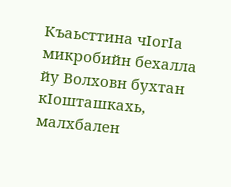Къаьсттина чӀогӀа микробийн бехалла йу Волховн бухтан кӀошташкахь, малхбален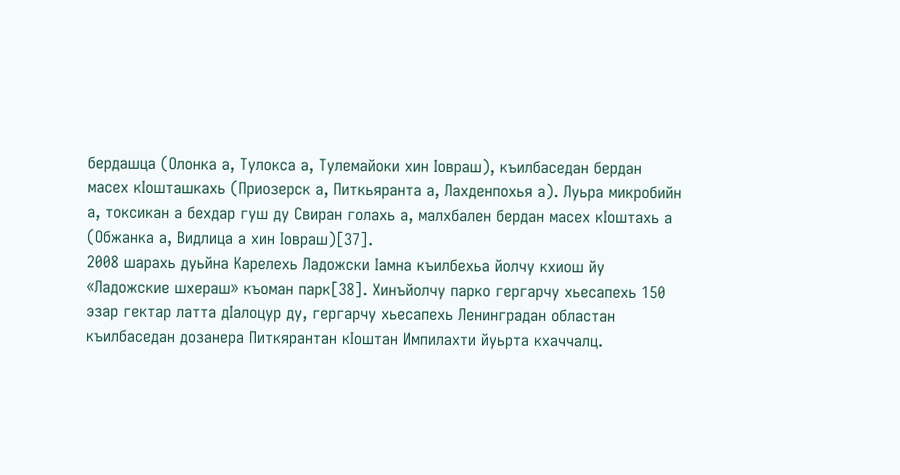бердашца (Олонка а, Тулокса а, Тулемайоки хин Ӏовраш), къилбаседан бердан масех кӀошташкахь (Приозерск а, Питкьяранта а, Лахденпохья а). Луьра микробийн а, токсикан а бехдар гуш ду Свиран голахь а, малхбален бердан масех кӀоштахь а (Обжанка а, Видлица а хин Ӏовраш)[37].
2008 шарахь дуьйна Карелехь Ладожски Ӏамна къилбехьа йолчу кхиош йу «Ладожские шхераш» къоман парк[38]. Хинъйолчу парко гергарчу хьесапехь 150 эзар гектар латта дӀалоцур ду, гергарчу хьесапехь Ленинградан областан къилбаседан дозанера Питкярантан кӀоштан Импилахти йуьрта кхаччалц.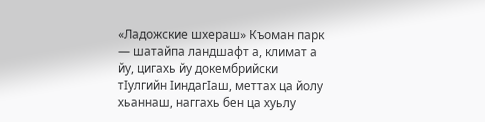«Ладожские шхераш» Къоман парк — шатайпа ландшафт а, климат а йу, цигахь йу докембрийски тӀулгийн ӀиндагӀаш, меттах ца йолу хьаннаш, наггахь бен ца хуьлу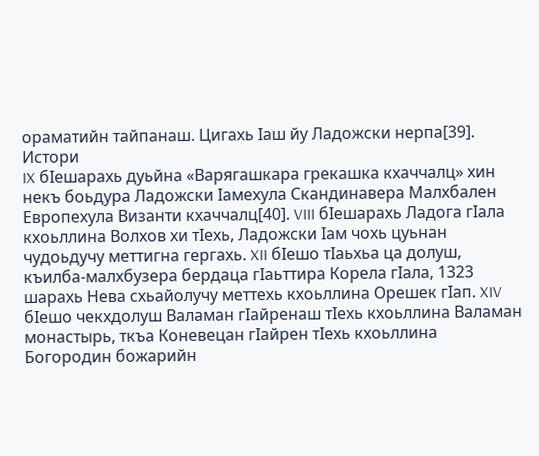ораматийн тайпанаш. Цигахь Ӏаш йу Ладожски нерпа[39].
Истори
IX бӀешарахь дуьйна «Варягашкара грекашка кхаччалц» хин некъ боьдура Ладожски Ӏамехула Скандинавера Малхбален Европехула Византи кхаччалц[40]. VIII бӀешарахь Ладога гӀала кхоьллина Волхов хи тӀехь, Ладожски Ӏам чохь цуьнан чудоьдучу меттигна гергахь. XII бӀешо тӀаьхьа ца долуш, къилба-малхбузера бердаца гӀаьттира Корела гӀала, 1323 шарахь Нева схьайолучу меттехь кхоьллина Орешек гӀап. XIV бӀешо чекхдолуш Валаман гӀайренаш тӀехь кхоьллина Валаман монастырь, ткъа Коневецан гӀайрен тӀехь кхоьллина Богородин божарийн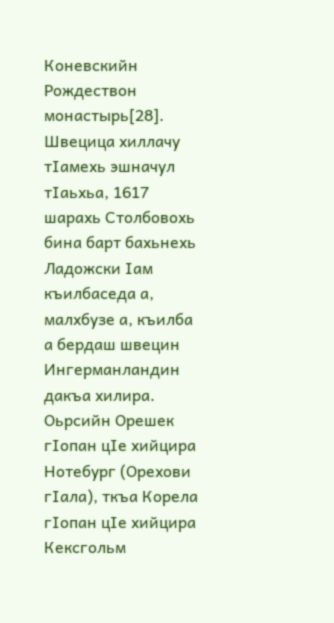Коневскийн Рождествон монастырь[28].
Швецица хиллачу тӀамехь эшначул тӀаьхьа, 1617 шарахь Столбовохь бина барт бахьнехь Ладожски Ӏам къилбаседа а, малхбузе а, къилба а бердаш швецин Ингерманландин дакъа хилира. Оьрсийн Орешек гӀопан цӀе хийцира Нотебург (Орехови гӀала), ткъа Корела гӀопан цӀе хийцира Кексгольм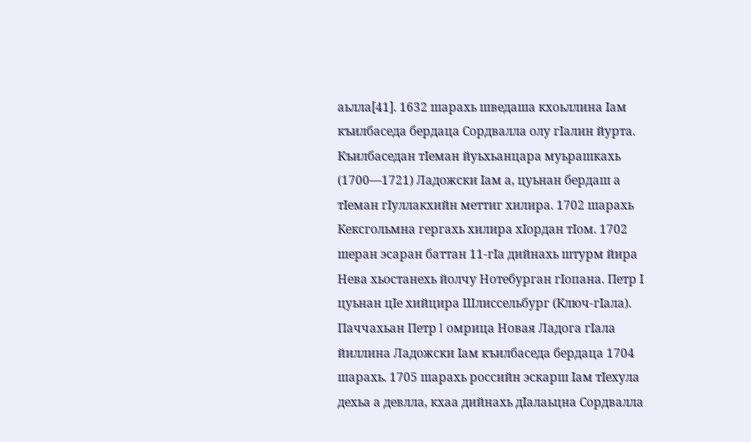аьлла[41]. 1632 шарахь шведаша кхоьллина Ӏам къилбаседа бердаца Сордвалла олу гӀалин йурта. Къилбаседан тӀеман йуьхьанцара муьрашкахь (1700—1721) Ладожски Ӏам а, цуьнан бердаш а тӀеман гӀуллакхийн меттиг хилира. 1702 шарахь Кексгольмна гергахь хилира хӀордан тӀом. 1702 шеран эсаран баттан 11-гӀа дийнахь штурм йира Нева хьостанехь йолчу Нотебурган гӀопана. Петр Ӏ цуьнан цӀе хийцира Шлиссельбург (Ключ-гӀала). Паччахьан Петр I омрица Новая Ладога гӀала йиллина Ладожски Ӏам къилбаседа бердаца 1704 шарахь. 1705 шарахь российн эскарш Ӏам тӀехула дехьа а девлла, кхаа дийнахь дӀалаьцна Сордвалла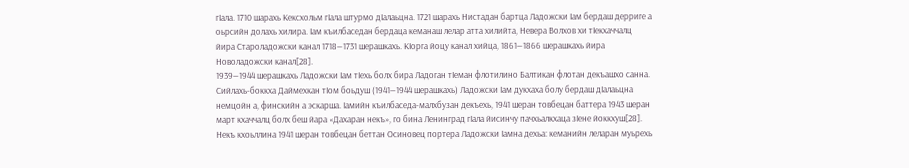гӀала. 1710 шарахь Кексхольм гӀала штурмо дӀалаьцна. 1721 шарахь Нистадан бартца Ладожски Ӏам бердаш дерриге а оьрсийн долахь хилира. Ӏам къилбаседан бердаца кеманаш лелар атта хилийта, Невера Волхов хи тӀекхаччалц йира Староладожски канал 1718—1731 шерашкахь. КӀорга йоцу канал хийца, 1861—1866 шерашкахь йира Новоладожски канал[28].
1939—1944 шерашкахь Ладожски Ӏам тӀехь болх бира Ладоган тӀеман флотилино Балтикан флотан декъашхо санна. Сийлахь-боккха Даймехкан тӀом боьдуш (1941—1944 шерашкахь) Ладожски Ӏам дукхаха болу бердаш дӀалаьцна немцойн а, финскийн а эскарша. Ӏамийн къилбаседа-малхбузан декъехь, 1941 шеран товбецан баттера 1943 шеран март кхаччалц болх беш йара «Дахаран некъ», го бина Ленинград гӀала йисинчу пачхьалкхаца зӀене йоккхуш[28]. Некъ кхоьллина 1941 шеран товбецан беттан Осиновец портера Ладожски Ӏамна дехьа: кеманийн леларан муьрехь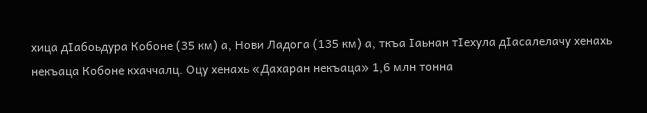хица дӀабоьдура Кобоне (35 км) а, Нови Ладога (135 км) а, ткъа Ӏаьнан тӀехула дӀасалелачу хенахь некъаца Кобоне кхаччалц. Оцу хенахь «Дахаран некъаца» 1,6 млн тонна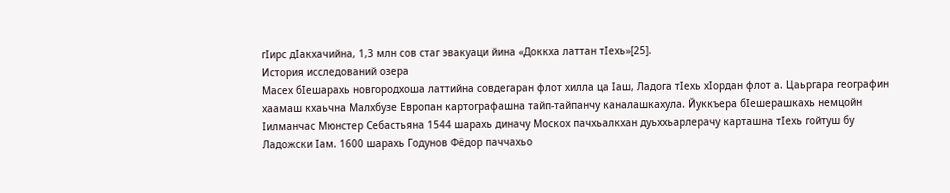гӀирс дӀакхачийна, 1,3 млн сов стаг эвакуаци йина «Доккха латтан тӀехь»[25].
История исследований озера
Масех бӀешарахь новгородхоша латтийна совдегаран флот хилла ца Ӏаш, Ладога тӀехь хӀордан флот а. Цаьргара географин хаамаш кхаьчна Малхбузе Европан картографашна тайп-тайпанчу каналашкахула. Йуккъера бӀешерашкахь немцойн Ӏилманчас Мюнстер Себастьяна 1544 шарахь диначу Москох пачхьалкхан дуьххьарлерачу карташна тӀехь гойтуш бу Ладожски Ӏам. 1600 шарахь Годунов Фёдор паччахьо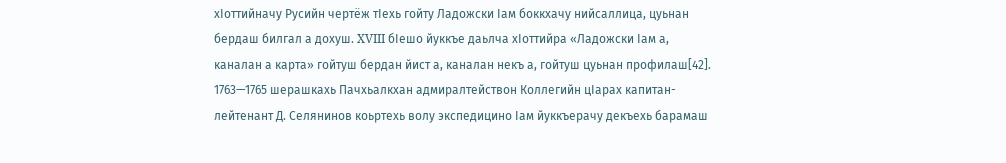хӀоттийначу Русийн чертёж тӀехь гойту Ладожски Ӏам боккхачу нийсаллица, цуьнан бердаш билгал а дохуш. XVIII бӀешо йуккъе даьлча хӀоттийра «Ладожски Ӏам а, каналан а карта» гойтуш бердан йист а, каналан некъ а, гойтуш цуьнан профилаш[42].
1763—1765 шерашкахь Пачхьалкхан адмиралтействон Коллегийн цӀарах капитан-лейтенант Д. Селянинов коьртехь волу экспедицино Ӏам йуккъерачу декъехь барамаш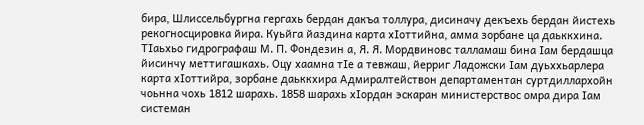бира, Шлиссельбургна гергахь бердан дакъа толлура, дисиначу декъехь бердан йистехь рекогносцировка йира. Куьйга йаздина карта хӀоттийна, амма зорбане ца даьккхина. ТӀаьхьо гидрографаш М. П. Фондезин а, Я. Я. Мордвиновс талламаш бина Ӏам бердашца йисинчу меттигашкахь. Оцу хаамна тӀе а тевжаш, йерриг Ладожски Ӏам дуьххьарлера карта хӀоттийра, зорбане даьккхира Адмиралтействон департаментан суртдиллархойн чоьнна чохь 1812 шарахь. 1858 шарахь хӀордан эскаран министерствос омра дира Ӏам системан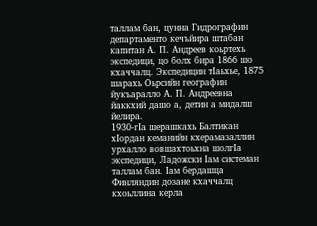таллам бан, цунна Гидрографин департаменто кечъйира штабан капитан А. П. Андреев коьртехь экспедици, цо болх бира 1866 шо кхаччалц. Экспедицин тӀаьхье, 1875 шарахь Оьрсийн географин йукъаралло А. П. Андреевна йаккхий дашо а, детин а мидалш йелира.
1930-гӀа шерашкахь Балтикан хӀордан кеманийн кхерамазаллин урхалло вовшахтоьхна шолгӀа экспедици, Ладожски Ӏам системан таллам бан. Ӏам бердашца Финляндин дозане кхаччалц кхоьллина керла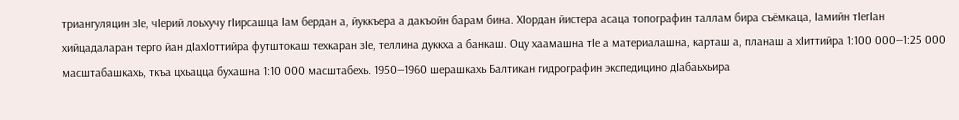триангуляцин зӀе, чӀерий лоьхучу гӀирсашца Ӏам бердан а, йуккъера а дакъойн барам бина. ХӀордан йистера асаца топографин таллам бира съёмкаца, Ӏамийн тӀегӀан хийцадаларан терго йан дӀахӀоттийра футштокаш техкаран зӀе, теллина дуккха а банкаш. Оцу хаамашна тӀе а материалашна, карташ а, планаш а хӀиттийра 1:100 000—1:25 000 масштабашкахь, ткъа цхьацца бухашна 1:10 000 масштабехь. 1950—1960 шерашкахь Балтикан гидрографин экспедицино дӀабаьхьира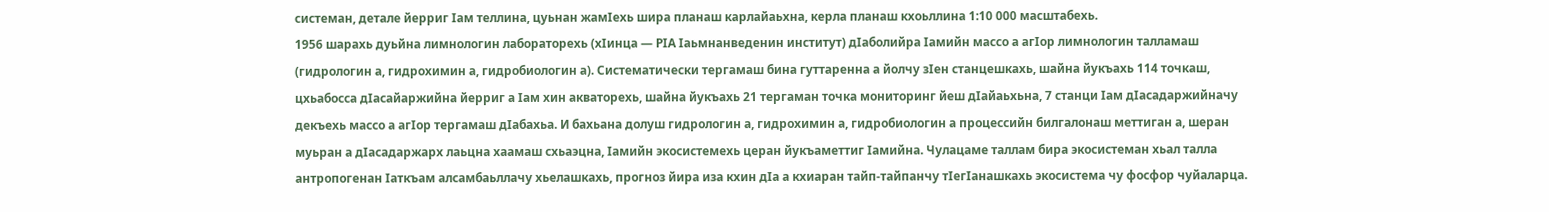системан, детале йерриг Ӏам теллина, цуьнан жамӀехь шира планаш карлайаьхна, керла планаш кхоьллина 1:10 000 масштабехь.
1956 шарахь дуьйна лимнологин лабораторехь (хӀинца — РӀА Ӏаьмнанведенин институт) дӀаболийра Ӏамийн массо а агӀор лимнологин талламаш (гидрологин а, гидрохимин а, гидробиологин а). Систематически тергамаш бина гуттаренна а йолчу зӀен станцешкахь, шайна йукъахь 114 точкаш, цхьабосса дӀасайаржийна йерриг а Ӏам хин акваторехь, шайна йукъахь 21 тергаман точка мониторинг йеш дӀайаьхьна, 7 станци Ӏам дӀасадаржийначу декъехь массо а агӀор тергамаш дӀабахьа. И бахьана долуш гидрологин а, гидрохимин а, гидробиологин а процессийн билгалонаш меттиган а, шеран муьран а дӀасадаржарх лаьцна хаамаш схьаэцна, Ӏамийн экосистемехь церан йукъаметтиг Ӏамийна. Чулацаме таллам бира экосистеман хьал талла антропогенан Ӏаткъам алсамбаьллачу хьелашкахь, прогноз йира иза кхин дӀа а кхиаран тайп-тайпанчу тӀегӀанашкахь экосистема чу фосфор чуйаларца.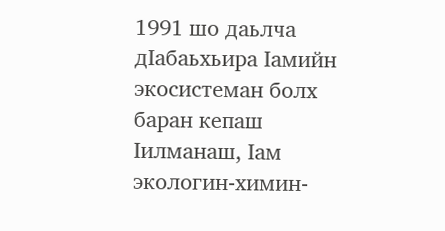1991 шо даьлча дӀабаьхьира Ӏамийн экосистеман болх баран кепаш Ӏилманаш, Ӏам экологин-химин-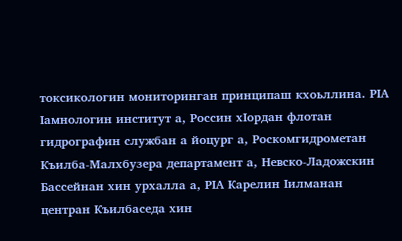токсикологин мониторинган принципаш кхоьллина. РӀА Ӏамнологин институт а, Россин хӀордан флотан гидрографин службан а йоцург а, Роскомгидрометан Къилба-Малхбузера департамент а, Невско-Ладожскин Бассейнан хин урхалла а, РӀА Карелин Ӏилманан центран Къилбаседа хин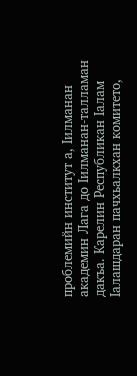проблемийн институт а, Ӏилманан академин Лага до Ӏилманан-талламан дакъа. Карелин Республикан Ӏалам Ӏалашдаран пачхьалкхан комитето,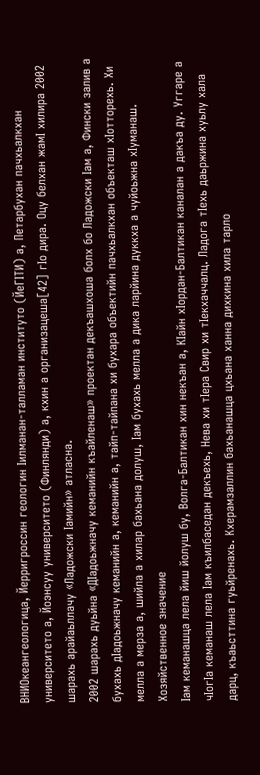ВНИОкеангеологица, Йерригроссин геологин Ӏилманан-талламан институто (ЙеГӀТИ) а, Петарбухан пачхьалкхан университето а, Йоэнсуу университето (Финлянди) а, кхин а организацеша[42] гӀо дира. Оцу белхан жамӀ хилира 2002 шарахь арайаьллачу «Ладожски Ӏамийн» атласна.
2002 шарахь дуьйна «ДӀадоьжначу кеманийн къайленаш» проектан декъашхоша болх бо Ладожски Ӏам а, Фински залив а бухахь дӀадоьжначу кеманийн а, кеманийн а, тайп-тайпана хи бухара объектийн пачхьалкхан объекташ хӀотторехь. Хи мелла а мерза а, шийла а хилар бахьана долуш, Ӏам бухахь мелла а дика ларйина дуккха а чуйоьжна хӀуманаш.
Хозяйственное значение
Ӏам кеманашца лела йиш йолуш бу, Волга-Балтикан хин некъан а, КӀайн хӀордан-Балтикан каналан а дакъа ду. Уггаре а чӀогӀа кеманаш лела Ӏам къилбаседан декъехь, Нева хи тӀера Свир хи тӀекхаччалц. Ладога тӀехь даьржина хуьлу хала дарц, къаьсттина гуьйренахь. Кхерамзаллин бахьанашца цхьана ханна дихкина хила тарло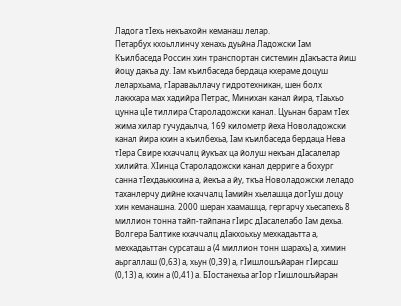Ладога тӀехь некъахойн кеманаш лелар.
Петарбух кхоьллинчу хенахь дуьйна Ладожски Ӏам Къилбаседа Россин хин транспортан системин дӀакъаста йиш йоцу дакъа ду. Ӏам къилбаседа бердаца кхераме доцуш лелархьама, гӀараваьллачу гидротехникан, шен болх лаккхара мах хадийра Петрас, Минихан канал йира, тӀаьхьо цунна цӀе тиллира Староладожски канал. Цуьнан барам тӀех жима хилар гучудаьлча, 169 километр йеха Новоладожски канал йира кхин а къилбехьа, Ӏам къилбаседа бердаца Нева тӀера Свире кхаччалц йукъах ца йолуш некъан дӀасалелар хилийта. ХӀинца Староладожски канал дерриге а бохург санна тӀехдаьккхина а, йекъа а йу, ткъа Новоладожски леладо таханлерчу дийне кхаччалц Ӏамийн хьелашца догӀуш доцу хин кеманашна. 2000 шеран хаамашца, гергарчу хьесапехь 8 миллион тонна тайп-тайпана гӀирс дӀасалелабо Ӏам дехьа. Волгера Балтике кхаччалц дӀакхоьхьу мехкадаьтта а, мехкадаьттан сурсаташ а (4 миллион тонн шарахь) а, химин аьргаллаш (0,63) а, хьун (0,39) а, гӀишлошъйаран гӀирсаш (0,13) а, кхин а (0,41) а. БӀостанехьа агӀор гӀишлошъйаран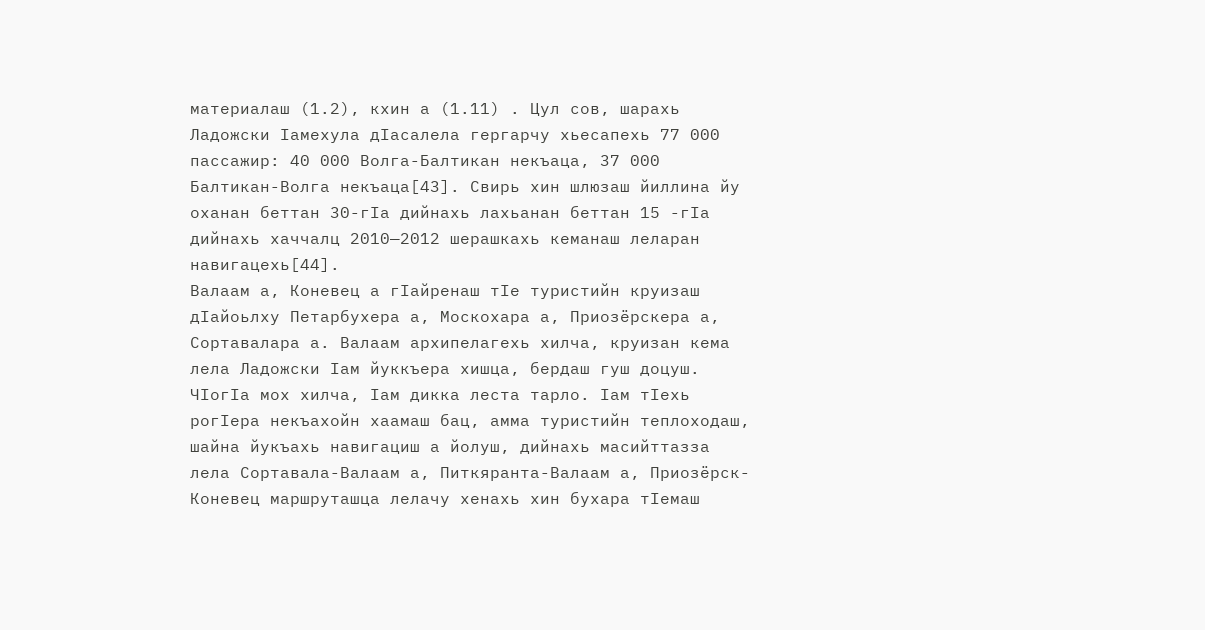материалаш (1.2), кхин а (1.11) . Цул сов, шарахь Ладожски Ӏамехула дӀасалела гергарчу хьесапехь 77 000 пассажир: 40 000 Волга-Балтикан некъаца, 37 000 Балтикан-Волга некъаца[43]. Свирь хин шлюзаш йиллина йу оханан беттан 30-гӀа дийнахь лахьанан беттан 15 -гӀа дийнахь хаччалц 2010—2012 шерашкахь кеманаш леларан навигацехь[44].
Валаам а, Коневец а гӀайренаш тӀе туристийн круизаш дӀайоьлху Петарбухера а, Москохара а, Приозёрскера а, Сортавалара а. Валаам архипелагехь хилча, круизан кема лела Ладожски Ӏам йуккъера хишца, бердаш гуш доцуш. ЧӀогӀа мох хилча, Ӏам дикка леста тарло. Ӏам тӀехь рогӀера некъахойн хаамаш бац, амма туристийн теплоходаш, шайна йукъахь навигациш а йолуш, дийнахь масийттазза лела Сортавала-Валаам а, Питкяранта-Валаам а, Приозёрск-Коневец маршруташца лелачу хенахь хин бухара тӀемаш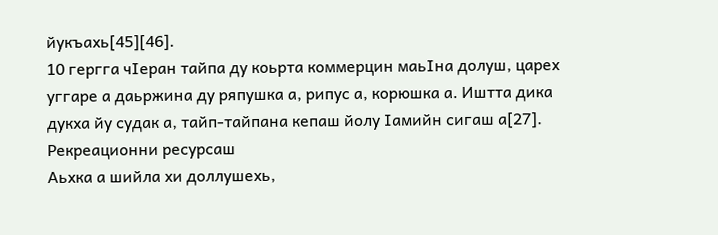йукъахь[45][46].
10 гергга чӀеран тайпа ду коьрта коммерцин маьӀна долуш, царех уггаре а даьржина ду ряпушка а, рипус а, корюшка а. Иштта дика дукха йу судак а, тайп-тайпана кепаш йолу Ӏамийн сигаш а[27].
Рекреационни ресурсаш
Аьхка а шийла хи доллушехь,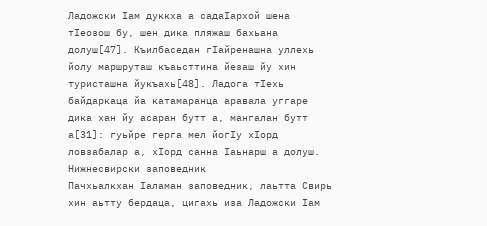Ладожски Ӏам дуккха а садаӀархой шена тӀеозош бу, шен дика пляжаш бахьана долуш[47]. Къилбаседан гӀайренашна уллехь йолу маршруташ къаьсттина йезаш йу хин туристашна йукъахь[48]. Ладога тӀехь байдаркаца йа катамаранца аравала уггаре дика хан йу асаран бутт а, мангалан бутт а[31]: гуьйре герга мел йогӀу хӀорд ловзабалар а, хӀорд санна Ӏаьнарш а долуш.
Нижнесвирски заповедник
Пачхьалкхан Ӏаламан заповедник, лаьтта Свирь хин аьтту бердаца, цигахь иза Ладожски Ӏам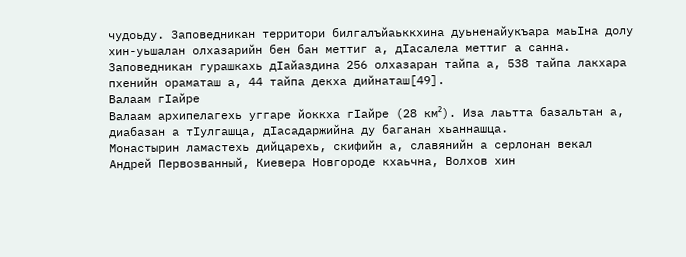чудоьду. Заповедникан территори билгалъйаьккхина дуьненайукъара маьӀна долу хин-уьшалан олхазарийн бен бан меттиг а, дӀасалела меттиг а санна. Заповедникан гурашкахь дӀайаздина 256 олхазаран тайпа а, 538 тайпа лакхара пхенийн ораматаш а, 44 тайпа декха дийнаташ[49].
Валаам гӀайре
Валаам архипелагехь уггаре йоккха гӀайре (28 км²). Иза лаьтта базальтан а, диабазан а тӀулгашца, дӀасадаржийна ду баганан хьаннашца.
Монастырин ламастехь дийцарехь, скифийн а, славянийн а серлонан векал Андрей Первозванный, Киевера Новгороде кхаьчна, Волхов хин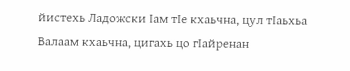йистехь Ладожски Ӏам тӀе кхаьчна, цул тӀаьхьа Валаам кхаьчна, цигахь цо гӀайренан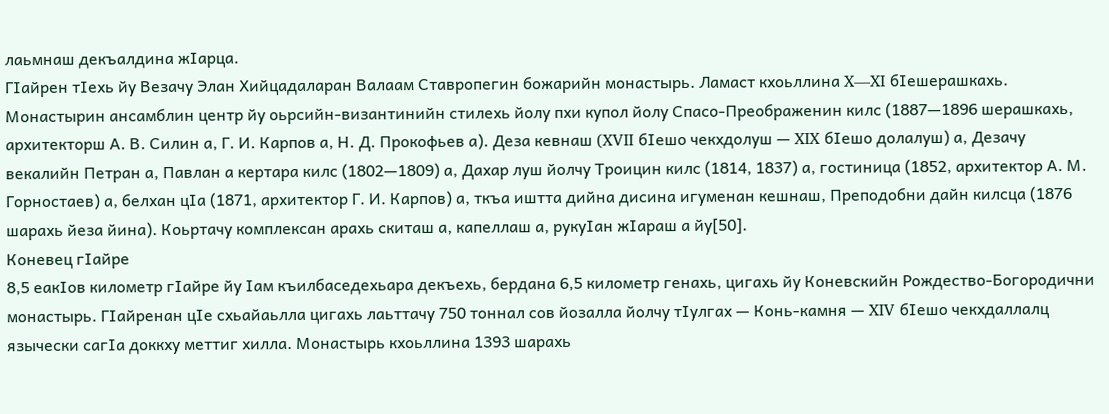лаьмнаш декъалдина жӀарца.
ГӀайрен тӀехь йу Везачу Элан Хийцадаларан Валаам Ставропегин божарийн монастырь. Ламаст кхоьллина X—XI бӀешерашкахь. Монастырин ансамблин центр йу оьрсийн-византинийн стилехь йолу пхи купол йолу Спасо-Преображенин килс (1887—1896 шерашкахь, архитекторш А. В. Силин а, Г. И. Карпов а, Н. Д. Прокофьев а). Деза кевнаш (XVII бӀешо чекхдолуш — XIX бӀешо долалуш) а, Дезачу векалийн Петран а, Павлан а кертара килс (1802—1809) а, Дахар луш йолчу Троицин килс (1814, 1837) а, гостиница (1852, архитектор А. М. Горностаев) а, белхан цӀа (1871, архитектор Г. И. Карпов) а, ткъа иштта дийна дисина игуменан кешнаш, Преподобни дайн килсца (1876 шарахь йеза йина). Коьртачу комплексан арахь скиташ а, капеллаш а, рукуӀан жӀараш а йу[50].
Коневец гӀайре
8,5 еакӀов километр гӀайре йу Ӏам къилбаседехьара декъехь, бердана 6,5 километр генахь, цигахь йу Коневскийн Рождество-Богородични монастырь. ГӀайренан цӀе схьайаьлла цигахь лаьттачу 750 тоннал сов йозалла йолчу тӀулгах — Конь-камня — XIV бӀешо чекхдаллалц язычески сагӀа доккху меттиг хилла. Монастырь кхоьллина 1393 шарахь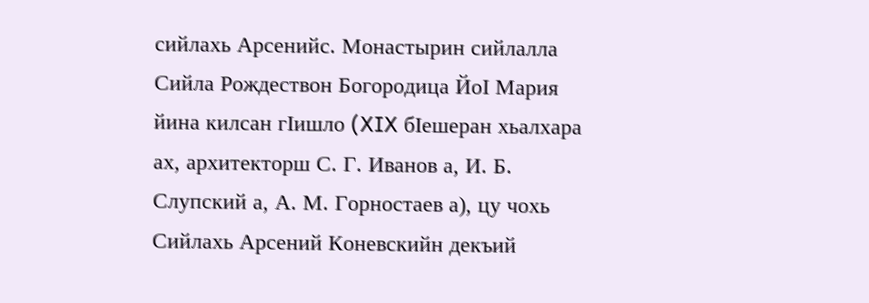сийлахь Арсенийс. Монастырин сийлалла Сийла Рождествон Богородица ЙоӀ Мария йина килсан гӀишло (XIX бӀешеран хьалхара ах, архитекторш С. Г. Иванов а, И. Б. Слупский а, А. М. Горностаев а), цу чохь Сийлахь Арсений Коневскийн декъий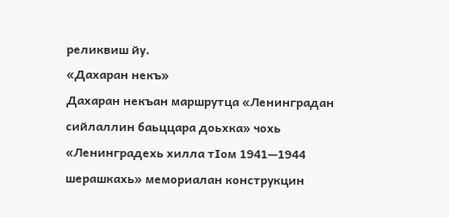реликвиш йу.
«Дахаран некъ»
Дахаран некъан маршрутца «Ленинградан сийлаллин баьццара доьхка» чохь «Ленинградехь хилла тӀом 1941—1944 шерашкахь» мемориалан конструкцин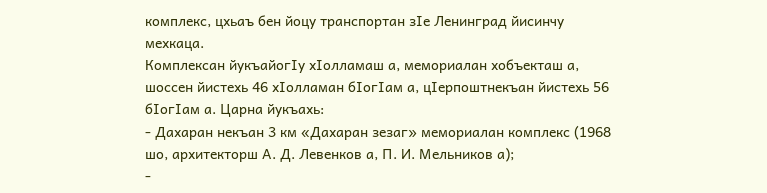комплекс, цхьаъ бен йоцу транспортан зӀе Ленинград йисинчу мехкаца.
Комплексан йукъайогӀу хӀолламаш а, мемориалан хобъекташ а, шоссен йистехь 46 хӀолламан бӀогӀам а, цӀерпоштнекъан йистехь 56 бӀогӀам а. Царна йукъахь:
- Дахаран некъан 3 км «Дахаран зезаг» мемориалан комплекс (1968 шо, архитекторш А. Д. Левенков а, П. И. Мельников а);
-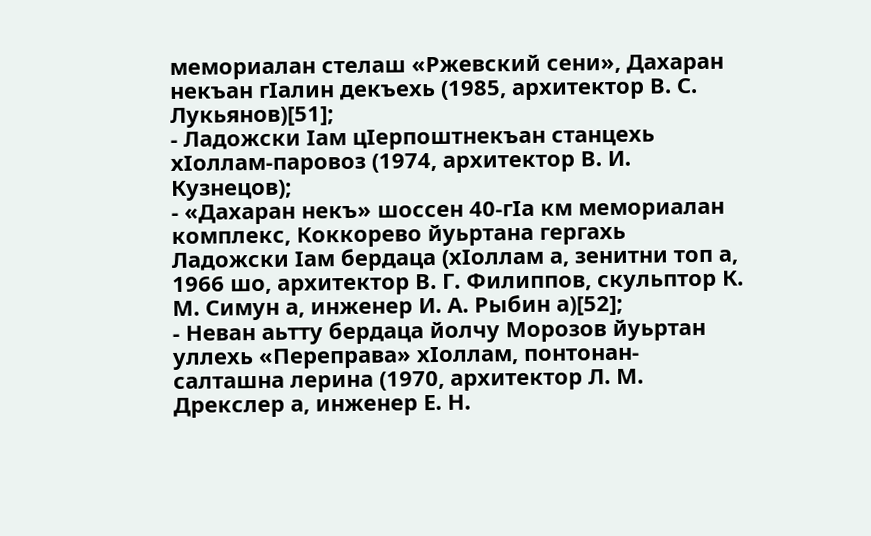мемориалан стелаш «Ржевский сени», Дахаран некъан гӀалин декъехь (1985, архитектор В. С. Лукьянов)[51];
- Ладожски Ӏам цӀерпоштнекъан станцехь хӀоллам-паровоз (1974, архитектор В. И. Кузнецов);
- «Дахаран некъ» шоссен 40-гӀа км мемориалан комплекс, Коккорево йуьртана гергахь Ладожски Ӏам бердаца (хӀоллам а, зенитни топ а, 1966 шо, архитектор В. Г. Филиппов, скульптор К. М. Симун а, инженер И. А. Рыбин а)[52];
- Неван аьтту бердаца йолчу Морозов йуьртан уллехь «Переправа» хӀоллам, понтонан-салташна лерина (1970, архитектор Л. М. Дрекслер а, инженер Е. Н.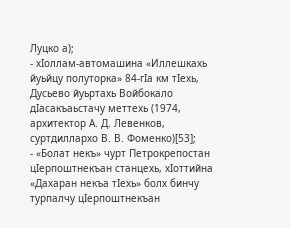Луцко а);
- хӀоллам-автомашина «Иллешкахь йуьйцу полуторка» 84-гӀа км тӀехь, Дусьево йуьртахь Войбокало дӀасакъаьстачу меттехь (1974, архитектор А. Д. Левенков, суртдиллархо В. В. Фоменко)[53];
- «Болат некъ» чурт Петрокрепостан цӀерпоштнекъан станцехь, хӀоттийна «Дахаран некъа тӀехь» болх бинчу турпалчу цӀерпоштнекъан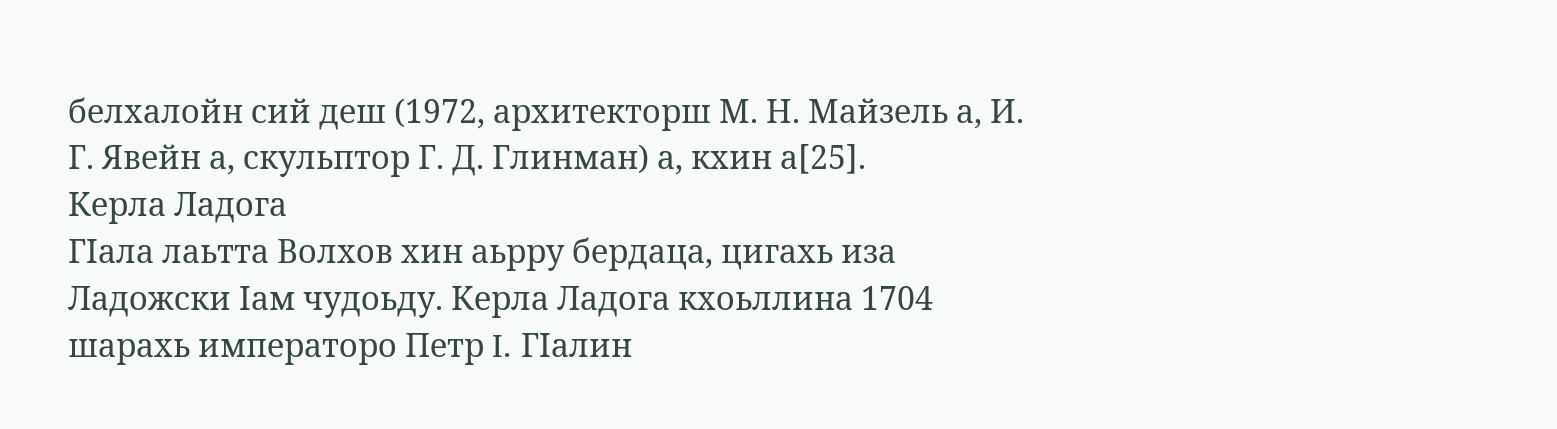белхалойн сий деш (1972, архитекторш М. Н. Майзель а, И. Г. Явейн а, скульптор Г. Д. Глинман) а, кхин а[25].
Керла Ладога
ГӀала лаьтта Волхов хин аьрру бердаца, цигахь иза Ладожски Ӏам чудоьду. Керла Ладога кхоьллина 1704 шарахь императоро Петр I. ГӀалин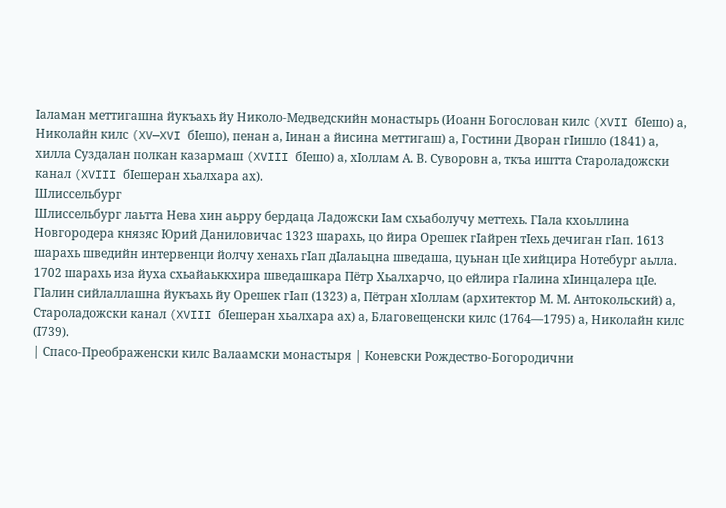Ӏаламан меттигашна йукъахь йу Николо-Медведскийн монастырь (Иоанн Богослован килс (XVII бӀешо) а, Николайн килс (XV—XVI бӀешо), пенан а, Ӏинан а йисина меттигаш) а, Гостини Дворан гӀишло (1841) а, хилла Суздалан полкан казармаш (XVIII бӀешо) а, хӀоллам А. В. Суворовн а, ткъа иштта Староладожски канал (XVIII бӀешеран хьалхара ах).
Шлиссельбург
Шлиссельбург лаьтта Нева хин аьрру бердаца Ладожски Ӏам схьаболучу меттехь. ГӀала кхоьллина Новгородера князяс Юрий Даниловичас 1323 шарахь, цо йира Орешек гӀайрен тӀехь дечиган гӀап. 1613 шарахь шведийн интервенци йолчу хенахь гӀап дӀалаьцна шведаша, цуьнан цӀе хийцира Нотебург аьлла. 1702 шарахь иза йуха схьайаьккхира шведашкара Пётр Хьалхарчо, цо ейлира гӀалина хӀинцалера цӀе.
ГӀалин сийлаллашна йукъахь йу Орешек гӀап (1323) а, Пётран хӀоллам (архитектор М. М. Антокольский) а, Староладожски канал (XVIII бӀешеран хьалхара ах) а, Благовещенски килс (1764—1795) а, Николайн килс (Ӏ739).
| Спасо-Преображенски килс Валаамски монастыря | Коневски Рождество-Богородични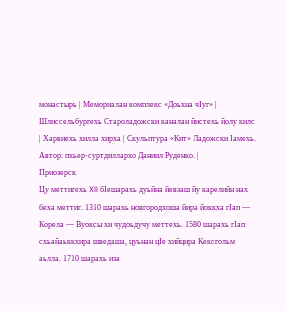монастырь | Мемориалан комплекс «Доьхна чӀуг» |
Шлиссельбургехь Староладожски каналан йистехь йолу килс | Харвиехь хилла хирха | Скульптура «Кит» Ладожски Ӏамехь. Автор: пхьер-суртдиллархо Даниил Руденко. |
Приозерск
Цу меттигехь XII бӀешарахь дуьйна йевзаш йу карелийн нах беха меттиг. 1310 шарахь новгородхоша йира йоккха гӀап — Корела — Вуоксы хи чудоьдучу меттехь. 1580 шарахь гӀап схьайаьккхира шведаша, цуьнан цӀе хийцира Кексгольм аьлла. 1710 шарахь иза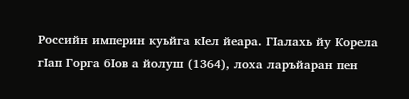Российн империн куьйга кӀел йеара. ГӀалахь йу Корела гӀап Горга бӀов а йолуш (1364), лоха ларъйаран пен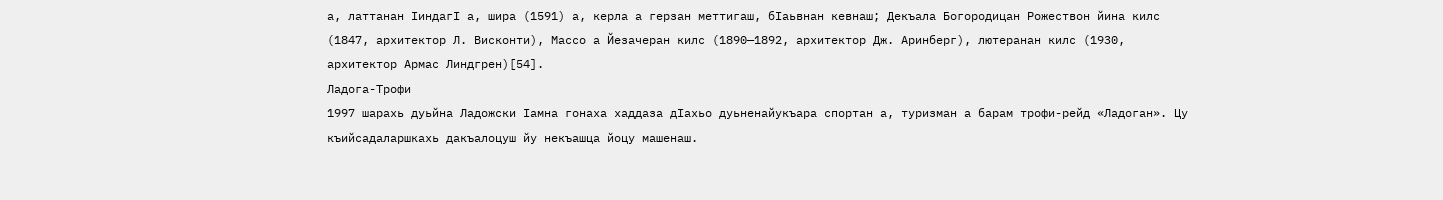а, латтанан ӀиндагӀ а, шира (1591) а, керла а герзан меттигаш, бӀаьвнан кевнаш; Декъала Богородицан Рожествон йина килс (1847, архитектор Л. Висконти), Массо а Йезачеран килс (1890—1892, архитектор Дж. Аринберг), лютеранан килс (1930, архитектор Армас Линдгрен)[54].
Ладога-Трофи
1997 шарахь дуьйна Ладожски Ӏамна гонаха хаддаза дӀахьо дуьненайукъара спортан а, туризман а барам трофи-рейд «Ладоган». Цу къийсадаларшкахь дакъалоцуш йу некъашца йоцу машенаш.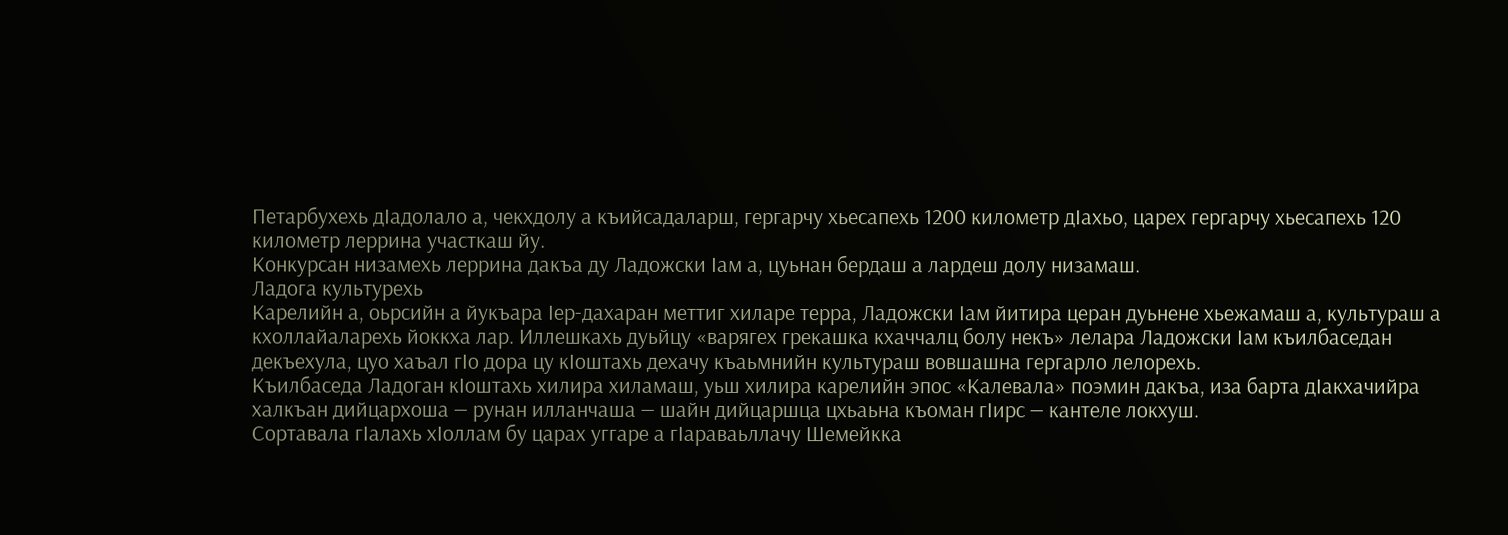Петарбухехь дӀадолало а, чекхдолу а къийсадаларш, гергарчу хьесапехь 1200 километр дӀахьо, царех гергарчу хьесапехь 120 километр леррина участкаш йу.
Конкурсан низамехь леррина дакъа ду Ладожски Ӏам а, цуьнан бердаш а лардеш долу низамаш.
Ладога культурехь
Карелийн а, оьрсийн а йукъара Ӏер-дахаран меттиг хиларе терра, Ладожски Ӏам йитира церан дуьнене хьежамаш а, культураш а кхоллайаларехь йоккха лар. Иллешкахь дуьйцу «варягех грекашка кхаччалц болу некъ» лелара Ладожски Ӏам къилбаседан декъехула, цуо хаъал гӀо дора цу кӀоштахь дехачу къаьмнийн культураш вовшашна гергарло лелорехь.
Къилбаседа Ладоган кӀоштахь хилира хиламаш, уьш хилира карелийн эпос «Калевала» поэмин дакъа, иза барта дӀакхачийра халкъан дийцархоша — рунан илланчаша — шайн дийцаршца цхьаьна къоман гӀирс — кантеле локхуш.
Сортавала гӀалахь хӀоллам бу царах уггаре а гӀараваьллачу Шемейкка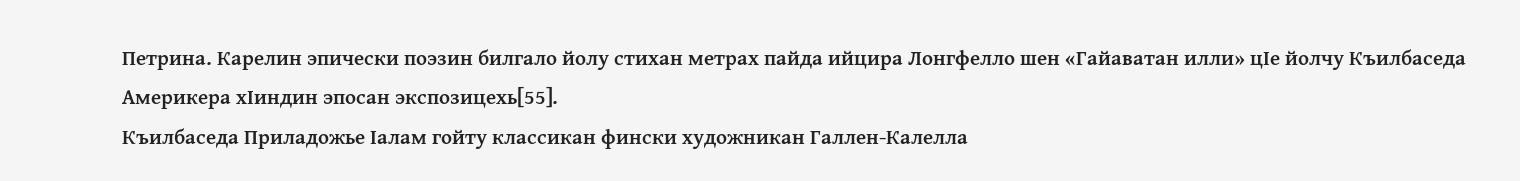Петрина. Карелин эпически поэзин билгало йолу стихан метрах пайда ийцира Лонгфелло шен «Гайаватан илли» цӀе йолчу Къилбаседа Америкера хӀиндин эпосан экспозицехь[55].
Къилбаседа Приладожье Ӏалам гойту классикан фински художникан Галлен-Калелла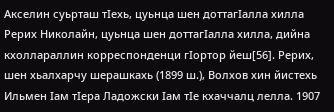Акселин суьрташ тӀехь, цуьнца шен доттагӀалла хилла Рерих Николайн, цуьнца шен доттагӀалла хилла, дийна кхоллараллин корреспонденци гӀортор йеш[56]. Рерих, шен хьалхарчу шерашкахь (1899 ш.), Волхов хин йистехь Ильмен Ӏам тӀера Ладожски Ӏам тӀе кхаччалц лелла. 1907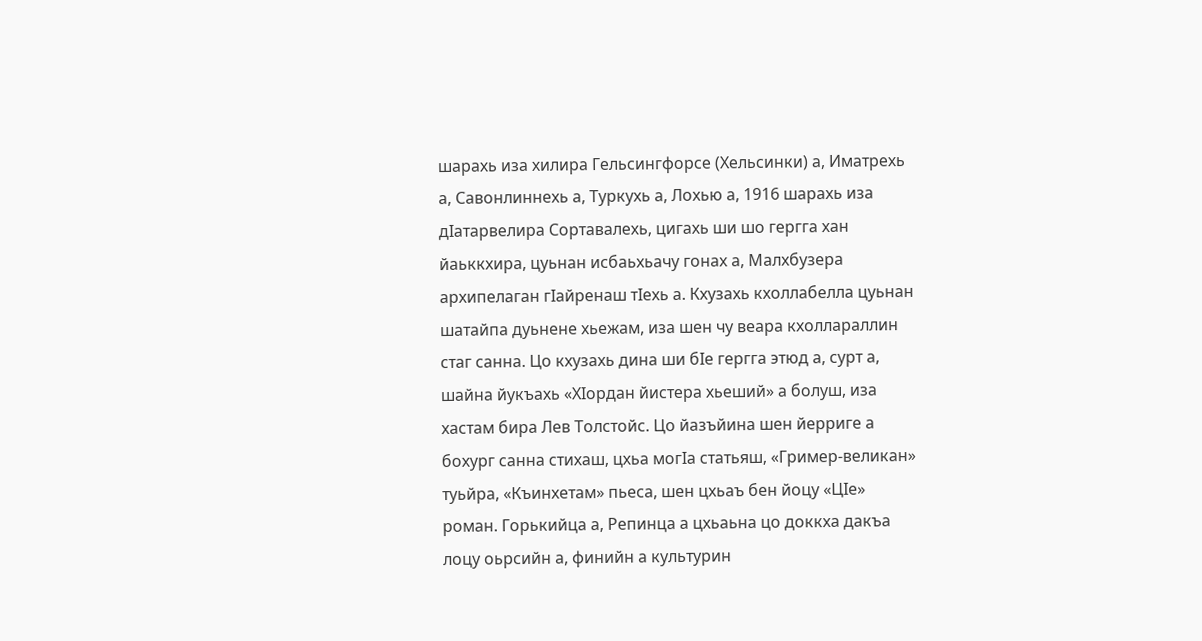шарахь иза хилира Гельсингфорсе (Хельсинки) а, Иматрехь а, Савонлиннехь а, Туркухь а, Лохью а, 1916 шарахь иза дӀатарвелира Сортавалехь, цигахь ши шо гергга хан йаьккхира, цуьнан исбаьхьачу гонах а, Малхбузера архипелаган гӀайренаш тӀехь а. Кхузахь кхоллабелла цуьнан шатайпа дуьнене хьежам, иза шен чу веара кхоллараллин стаг санна. Цо кхузахь дина ши бӀе гергга этюд а, сурт а, шайна йукъахь «ХӀордан йистера хьеший» а болуш, иза хастам бира Лев Толстойс. Цо йазъйина шен йерриге а бохург санна стихаш, цхьа могӀа статьяш, «Гример-великан» туьйра, «Къинхетам» пьеса, шен цхьаъ бен йоцу «ЦӀе» роман. Горькийца а, Репинца а цхьаьна цо доккха дакъа лоцу оьрсийн а, финийн а культурин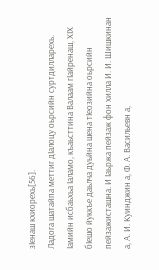зӀенаш кхиорехь[56].
Ладога шатайпа меттиг дӀалоцу оьрсийн суртдилларехь. Ӏамийн исбаьхьа Ӏаламо, къаьсттина Валаам гӀайренаш, XIX бӀешо йуккъе даьлча дуьйна шена тӀеозийна оьрсийн пейзажисташна. И Ӏаьржа пейзаж фон хилла И. И. Шишкинан а, А. И. Куинджин а, Ф. А. Васильевн а,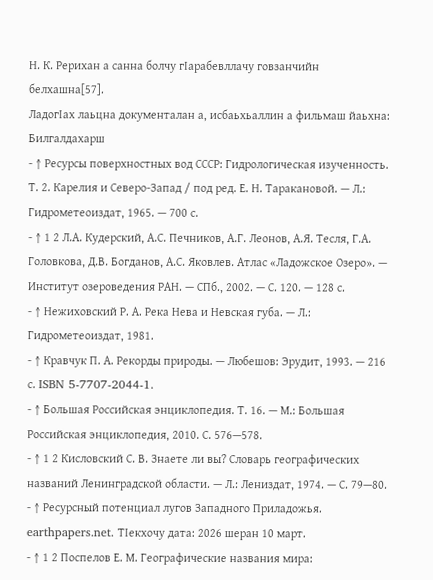Н. К. Рерихан а санна болчу гӀарабевллачу говзанчийн белхашна[57].
ЛадогӀах лаьцна документалан а, исбаьхьаллин а фильмаш йаьхна:
Билгалдахарш
- ↑ Ресурсы поверхностных вод СССР: Гидрологическая изученность. Т. 2. Карелия и Северо-Запад / под ред. Е. Н. Таракановой. — Л.: Гидрометеоиздат, 1965. — 700 с.
- ↑ 1 2 Л.А. Кудерский, А.С. Печников, А.Г. Леонов, А.Я. Тесля, Г.А. Головкова, Д.В. Богданов, А.С. Яковлев. Атлас «Ладожское Озеро». — Институт озероведения РАН. — СПб., 2002. — С. 120. — 128 с.
- ↑ Нежиховский Р. А. Река Нева и Невская губа. — Л.: Гидрометеоиздат, 1981.
- ↑ Кравчук П. А. Рекорды природы. — Любешов: Эрудит, 1993. — 216 с. ISBN 5-7707-2044-1.
- ↑ Большая Российская энциклопедия. Т. 16. — М.: Большая Российская энциклопедия, 2010. С. 576—578.
- ↑ 1 2 Кисловский С. В. Знаете ли вы? Словарь географических названий Ленинградской области. — Л.: Лениздат, 1974. — С. 79—80.
- ↑ Ресурсный потенциал лугов Западного Приладожья. earthpapers.net. ТӀекхочу дата: 2026 шеран 10 март.
- ↑ 1 2 Поспелов Е. М. Географические названия мира: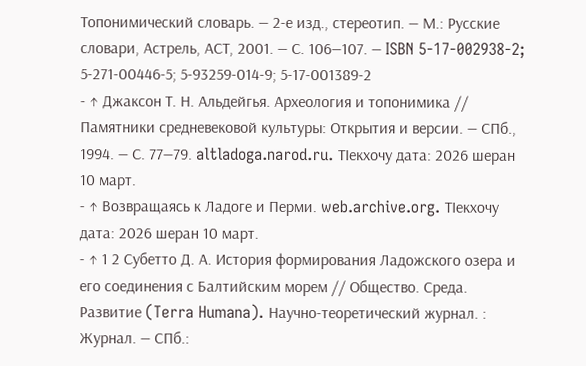Топонимический словарь. — 2-е изд., стереотип. — М.: Русские словари, Астрель, АСТ, 2001. — С. 106—107. — ISBN 5-17-002938-2; 5-271-00446-5; 5-93259-014-9; 5-17-001389-2
- ↑ Джаксон Т. Н. Альдейгья. Археология и топонимика // Памятники средневековой культуры: Открытия и версии. — СПб., 1994. — С. 77—79. altladoga.narod.ru. ТӀекхочу дата: 2026 шеран 10 март.
- ↑ Возвращаясь к Ладоге и Перми. web.archive.org. ТӀекхочу дата: 2026 шеран 10 март.
- ↑ 1 2 Субетто Д. А. История формирования Ладожского озера и его соединения с Балтийским морем // Общество. Среда. Развитие (Terra Humana). Научно-теоретический журнал. : Журнал. — СПб.: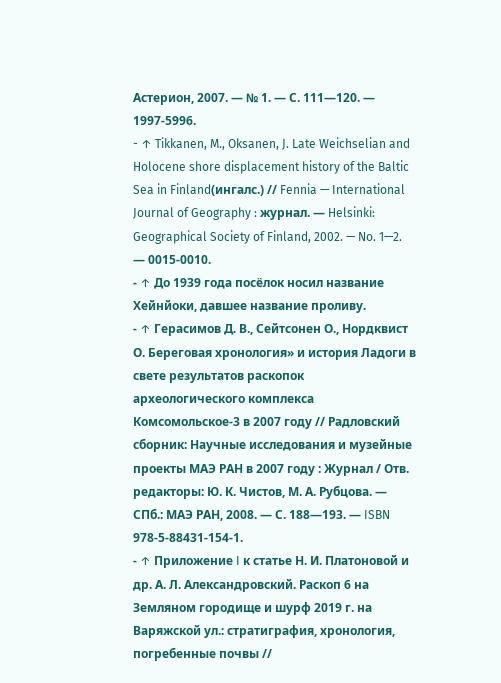Астерион, 2007. — № 1. — С. 111—120. — 1997-5996.
- ↑ Tikkanen, M., Oksanen, J. Late Weichselian and Holocene shore displacement history of the Baltic Sea in Finland(ингалс.) // Fennia — International Journal of Geography : журнал. — Helsinki: Geographical Society of Finland, 2002. — No. 1—2. — 0015-0010.
- ↑ До 1939 года посёлок носил название Хейнйоки, давшее название проливу.
- ↑ Герасимов Д. В., Сейтсонен О., Нордквист О. Береговая хронология» и история Ладоги в свете результатов раскопок археологического комплекса Комсомольское-3 в 2007 году // Радловский сборник: Научные исследования и музейные проекты МАЭ РАН в 2007 году : Журнал / Отв. редакторы: Ю. К. Чистов, М. А. Рубцова. — СПб.: МАЭ РАН, 2008. — С. 188—193. — ISBN 978-5-88431-154-1.
- ↑ Приложение I к статье Н. И. Платоновой и др. А. Л. Александровский. Раскоп 6 на Земляном городище и шурф 2019 г. на Варяжской ул.: стратиграфия, хронология, погребенные почвы //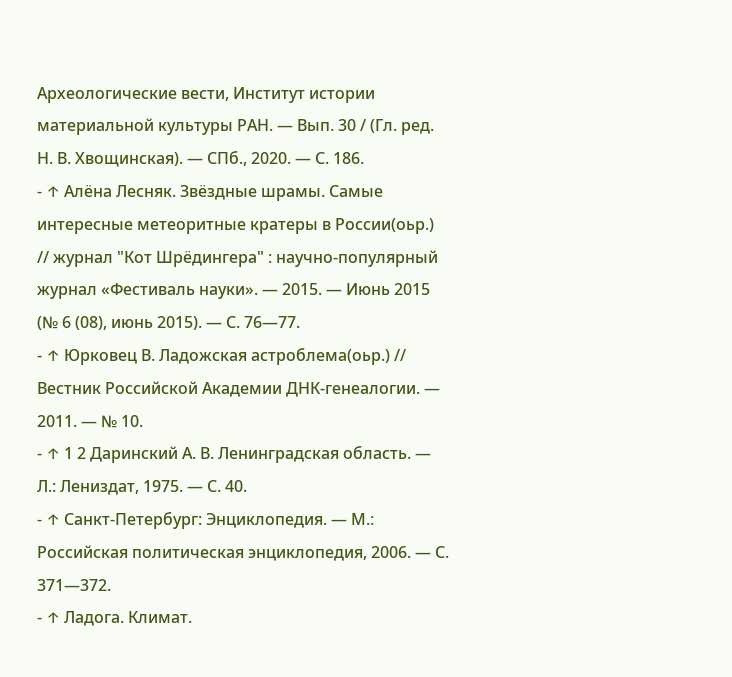Археологические вести, Институт истории материальной культуры РАН. — Вып. 30 / (Гл. ред. Н. В. Хвощинская). — СПб., 2020. — С. 186.
- ↑ Алёна Лесняк. Звёздные шрамы. Самые интересные метеоритные кратеры в России(оьр.) // журнал "Кот Шрёдингера" : научно-популярный журнал «Фестиваль науки». — 2015. — Июнь 2015 (№ 6 (08), июнь 2015). — С. 76—77.
- ↑ Юрковец В. Ладожская астроблема(оьр.) // Вестник Российской Академии ДНК-генеалогии. — 2011. — № 10.
- ↑ 1 2 Даринский А. В. Ленинградская область. — Л.: Лениздат, 1975. — С. 40.
- ↑ Санкт-Петербург: Энциклопедия. — М.: Российская политическая энциклопедия, 2006. — С. 371—372.
- ↑ Ладога. Климат.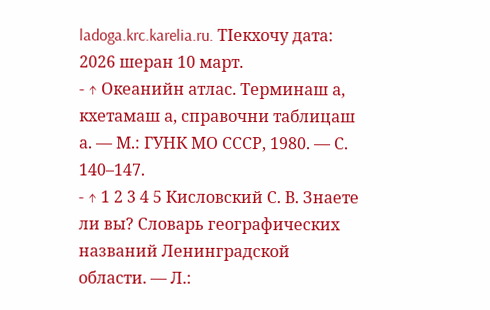ladoga.krc.karelia.ru. ТӀекхочу дата: 2026 шеран 10 март.
- ↑ Океанийн атлас. Терминаш а, кхетамаш а, справочни таблицаш а. — М.: ГУНК МО СССР, 1980. — С. 140–147.
- ↑ 1 2 3 4 5 Кисловский С. В. Знаете ли вы? Словарь географических названий Ленинградской области. — Л.: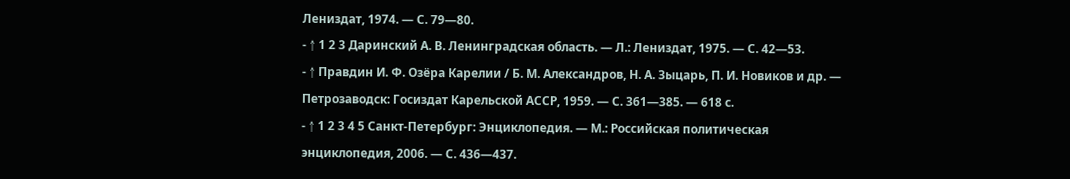Лениздат, 1974. — С. 79—80.
- ↑ 1 2 3 Даринский А. В. Ленинградская область. — Л.: Лениздат, 1975. — С. 42—53.
- ↑ Правдин И. Ф. Озёра Карелии / Б. М. Александров, Н. А. Зыцарь, П. И. Новиков и др. — Петрозаводск: Госиздат Карельской АССР, 1959. — С. 361—385. — 618 с.
- ↑ 1 2 3 4 5 Санкт-Петербург: Энциклопедия. — М.: Российская политическая энциклопедия, 2006. — С. 436—437.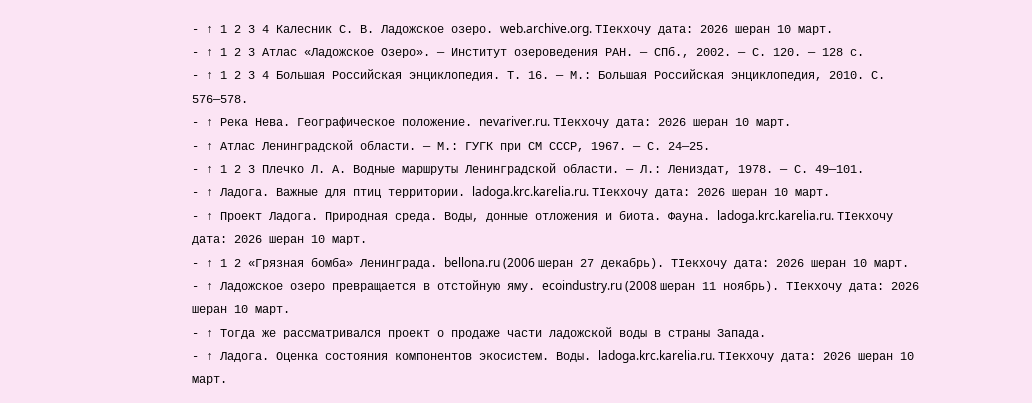- ↑ 1 2 3 4 Калесник С. В. Ладожское озеро. web.archive.org. ТӀекхочу дата: 2026 шеран 10 март.
- ↑ 1 2 3 Атлас «Ладожское Озеро». — Институт озероведения РАН. — СПб., 2002. — С. 120. — 128 с.
- ↑ 1 2 3 4 Большая Российская энциклопедия. Т. 16. — М.: Большая Российская энциклопедия, 2010. С. 576—578.
- ↑ Река Нева. Географическое положение. nevariver.ru. ТӀекхочу дата: 2026 шеран 10 март.
- ↑ Атлас Ленинградской области. — М.: ГУГК при СМ СССР, 1967. — С. 24—25.
- ↑ 1 2 3 Плечко Л. А. Водные маршруты Ленинградской области. — Л.: Лениздат, 1978. — С. 49—101.
- ↑ Ладога. Важные для птиц территории. ladoga.krc.karelia.ru. ТӀекхочу дата: 2026 шеран 10 март.
- ↑ Проект Ладога. Природная среда. Воды, донные отложения и биота. Фауна. ladoga.krc.karelia.ru. ТӀекхочу дата: 2026 шеран 10 март.
- ↑ 1 2 «Грязная бомба» Ленинграда. bellona.ru (2006 шеран 27 декабрь). ТӀекхочу дата: 2026 шеран 10 март.
- ↑ Ладожское озеро превращается в отстойную яму. ecoindustry.ru (2008 шеран 11 ноябрь). ТӀекхочу дата: 2026 шеран 10 март.
- ↑ Тогда же рассматривался проект о продаже части ладожской воды в страны Запада.
- ↑ Ладога. Оценка состояния компонентов экосистем. Воды. ladoga.krc.karelia.ru. ТӀекхочу дата: 2026 шеран 10 март.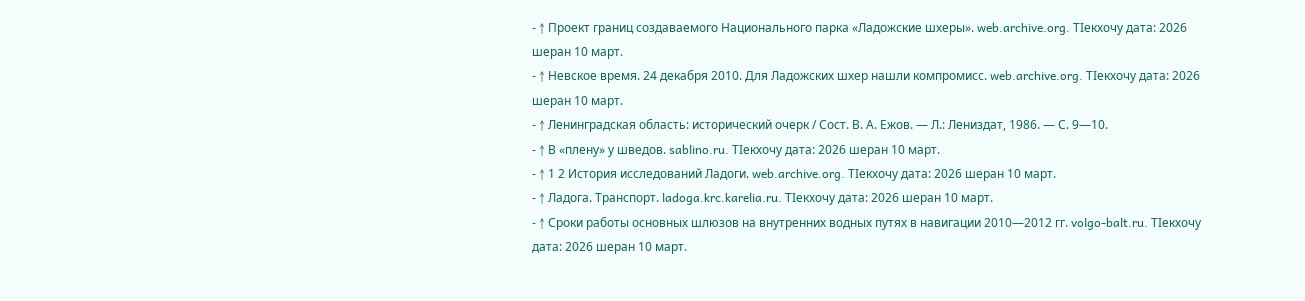- ↑ Проект границ создаваемого Национального парка «Ладожские шхеры». web.archive.org. ТӀекхочу дата: 2026 шеран 10 март.
- ↑ Невское время. 24 декабря 2010. Для Ладожских шхер нашли компромисс. web.archive.org. ТӀекхочу дата: 2026 шеран 10 март.
- ↑ Ленинградская область: исторический очерк / Сост. В. А. Ежов. — Л.: Лениздат, 1986. — С. 9—10.
- ↑ В «плену» у шведов. sablino.ru. ТӀекхочу дата: 2026 шеран 10 март.
- ↑ 1 2 История исследований Ладоги. web.archive.org. ТӀекхочу дата: 2026 шеран 10 март.
- ↑ Ладога. Транспорт. ladoga.krc.karelia.ru. ТӀекхочу дата: 2026 шеран 10 март.
- ↑ Сроки работы основных шлюзов на внутренних водных путях в навигации 2010—2012 гг. volgo-balt.ru. ТӀекхочу дата: 2026 шеран 10 март.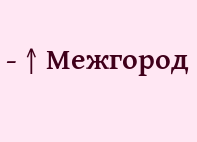- ↑ Межгород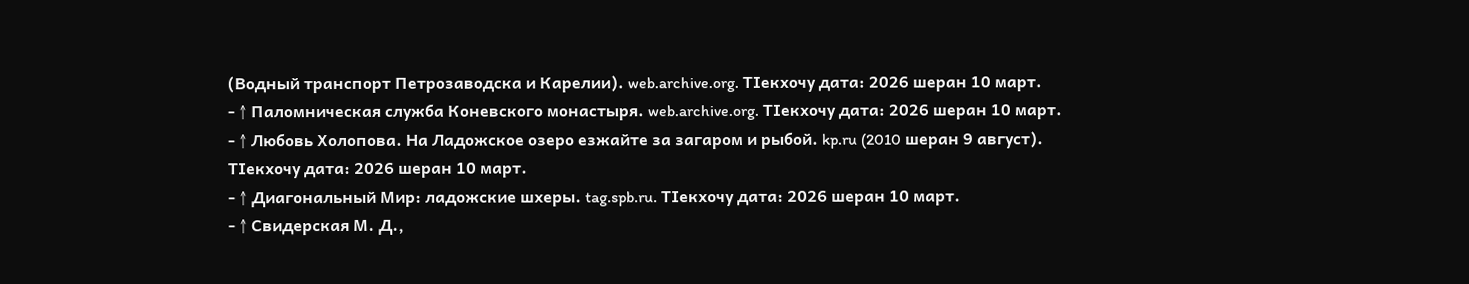(Водный транспорт Петрозаводска и Карелии). web.archive.org. ТӀекхочу дата: 2026 шеран 10 март.
- ↑ Паломническая служба Коневского монастыря. web.archive.org. ТӀекхочу дата: 2026 шеран 10 март.
- ↑ Любовь Холопова. На Ладожское озеро езжайте за загаром и рыбой. kp.ru (2010 шеран 9 август). ТӀекхочу дата: 2026 шеран 10 март.
- ↑ Диагональный Мир: ладожские шхеры. tag.spb.ru. ТӀекхочу дата: 2026 шеран 10 март.
- ↑ Свидерская М. Д.,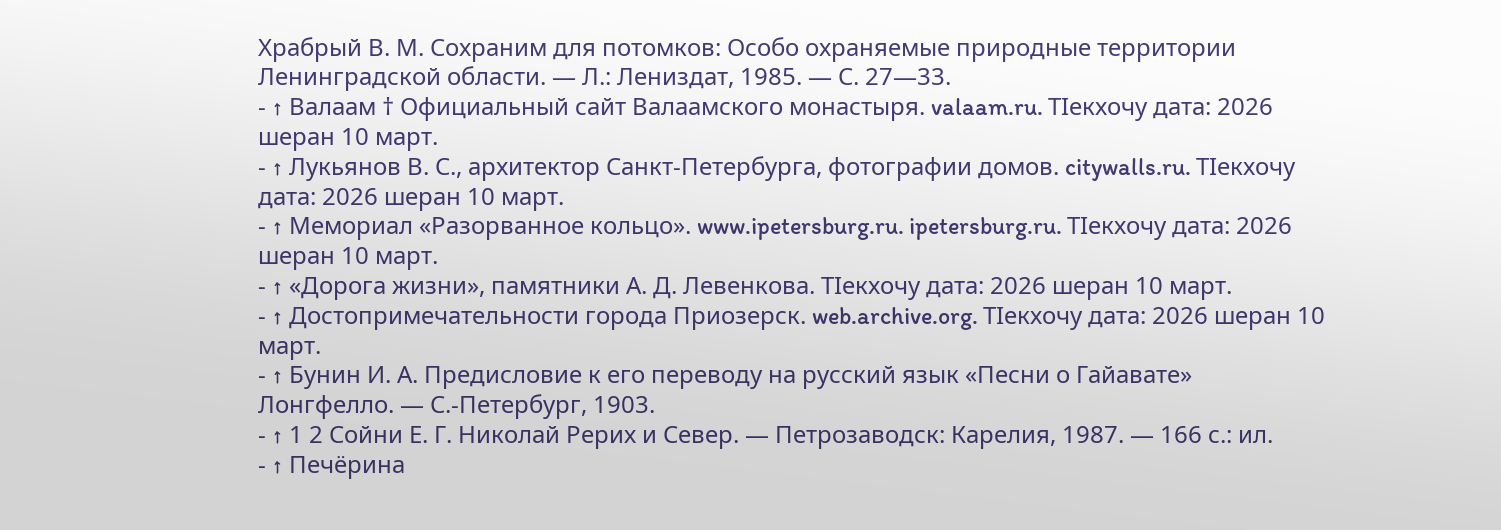Храбрый В. М. Сохраним для потомков: Особо охраняемые природные территории Ленинградской области. — Л.: Лениздат, 1985. — С. 27—33.
- ↑ Валаам † Официальный сайт Валаамского монастыря. valaam.ru. ТӀекхочу дата: 2026 шеран 10 март.
- ↑ Лукьянов В. С., архитектор Санкт-Петербурга, фотографии домов. citywalls.ru. ТӀекхочу дата: 2026 шеран 10 март.
- ↑ Мемориал «Разорванное кольцо». www.ipetersburg.ru. ipetersburg.ru. ТӀекхочу дата: 2026 шеран 10 март.
- ↑ «Дорога жизни», памятники А. Д. Левенкова. ТӀекхочу дата: 2026 шеран 10 март.
- ↑ Достопримечательности города Приозерск. web.archive.org. ТӀекхочу дата: 2026 шеран 10 март.
- ↑ Бунин И. А. Предисловие к его переводу на русский язык «Песни о Гайавате» Лонгфелло. — С.-Петербург, 1903.
- ↑ 1 2 Сойни Е. Г. Николай Рерих и Север. — Петрозаводск: Карелия, 1987. — 166 с.: ил.
- ↑ Печёрина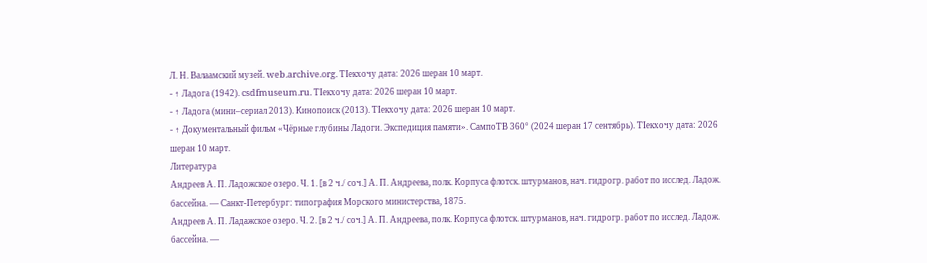Л. Н. Валаамский музей. web.archive.org. ТӀекхочу дата: 2026 шеран 10 март.
- ↑ Ладога (1942). csdfmuseum.ru. ТӀекхочу дата: 2026 шеран 10 март.
- ↑ Ладога (мини–сериал 2013). Кинопоиск (2013). ТӀекхочу дата: 2026 шеран 10 март.
- ↑ Документальный фильм «Чёрные глубины Ладоги. Экспедиция памяти». СампоТВ 360° (2024 шеран 17 сентябрь). ТӀекхочу дата: 2026 шеран 10 март.
Литература
Андреев А. П. Ладожское озеро. Ч. 1. [в 2 ч./ соч.] А. П. Андреева, полк. Корпуса флотск. штурманов, нач. гидрогр. работ по исслед. Ладож. бассейна. — Санкт-Петербург: типография Морского министерства, 1875.
Андреев А. П. Ладажское озеро. Ч. 2. [в 2 ч./ соч.] А. П. Андреева, полк. Корпуса флотск. штурманов, нач. гидрогр. работ по исслед. Ладож. бассейна. —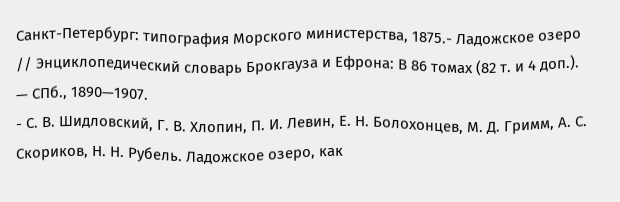Санкт-Петербург: типография Морского министерства, 1875.- Ладожское озеро // Энциклопедический словарь Брокгауза и Ефрона: В 86 томах (82 т. и 4 доп.). — СПб., 1890—1907.
- С. В. Шидловский, Г. В. Хлопин, П. И. Левин, Е. Н. Болохонцев, М. Д. Гримм, А. С. Скориков, Н. Н. Рубель. Ладожское озеро, как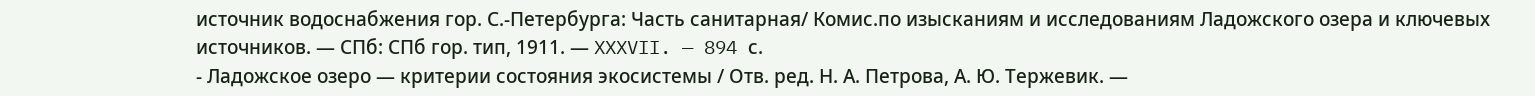источник водоснабжения гор. С.-Петербурга: Часть санитарная/ Комис.по изысканиям и исследованиям Ладожского озера и ключевых источников. — СПб: СПб гор. тип, 1911. — XXXVII. — 894 с.
- Ладожское озеро — критерии состояния экосистемы / Отв. ред. Н. А. Петрова, А. Ю. Тержевик. —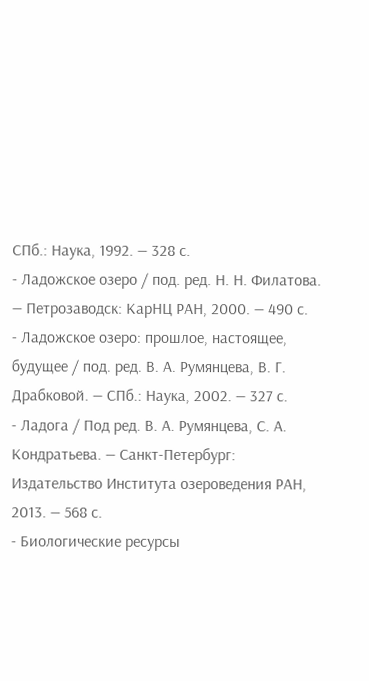СПб.: Наука, 1992. — 328 с.
- Ладожское озеро / под. ред. Н. Н. Филатова. — Петрозаводск: КарНЦ РАН, 2000. — 490 с.
- Ладожское озеро: прошлое, настоящее, будущее / под. ред. В. А. Румянцева, В. Г. Драбковой. — СПб.: Наука, 2002. — 327 с.
- Ладога / Под ред. В. А. Румянцева, С. А. Кондратьева. — Санкт-Петербург: Издательство Института озероведения РАН, 2013. — 568 с.
- Биологические ресурсы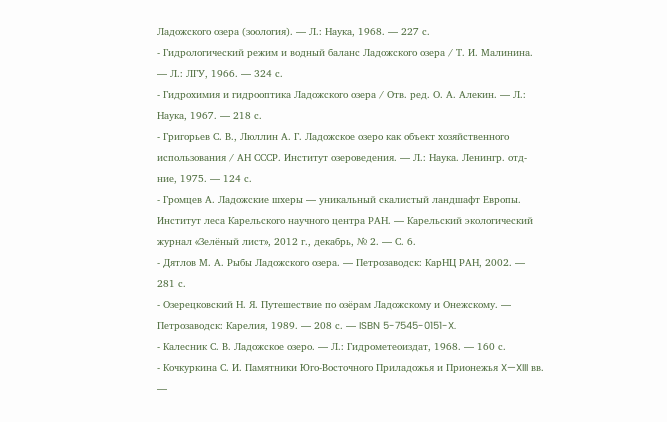Ладожского озера (зоология). — Л.: Наука, 1968. — 227 с.
- Гидрологический режим и водный баланс Ладожского озера / Т. И. Малинина. — Л.: ЛГУ, 1966. — 324 с.
- Гидрохимия и гидрооптика Ладожского озера / Отв. ред. О. А. Алекин. — Л.: Наука, 1967. — 218 с.
- Григорьев С. В., Люллин А. Г. Ладожское озеро как объект хозяйственного использования / АН СССР. Институт озероведения. — Л.: Наука. Ленингр. отд-ние, 1975. — 124 с.
- Громцев А. Ладожские шхеры — уникальный скалистый ландшафт Европы. Институт леса Карельского научного центра РАН. — Карельский экологический журнал «Зелёный лист», 2012 г., декабрь, № 2. — С. 6.
- Дятлов М. А. Рыбы Ладожского озера. — Петрозаводск: КарНЦ РАН, 2002. — 281 с.
- Озерецковский Н. Я. Путешествие по озёрам Ладожскому и Онежскому. — Петрозаводск: Карелия, 1989. — 208 с. — ISBN 5-7545-0151-X.
- Калесник С. В. Ладожское озеро. — Л.: Гидрометеоиздат, 1968. — 160 с.
- Кочкуркина С. И. Памятники Юго-Восточного Приладожья и Прионежья X—XIII вв. —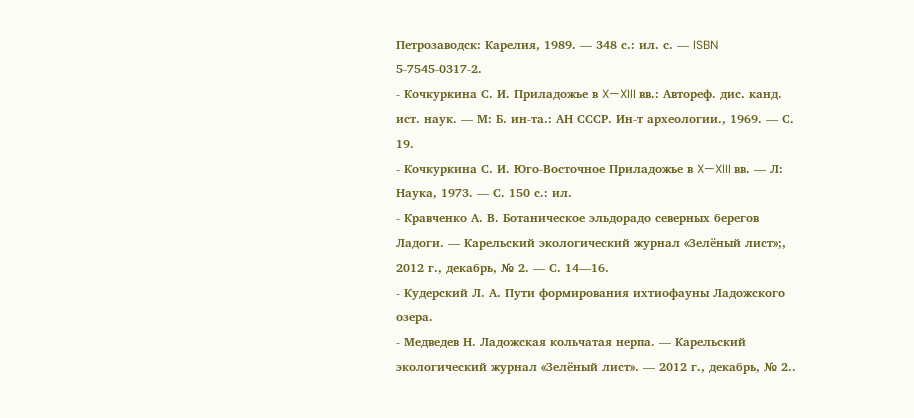Петрозаводск: Карелия, 1989. — 348 с.: ил. с. — ISBN 5-7545-0317-2.
- Кочкуркина С. И. Приладожье в X—XIII вв.: Автореф. дис. канд. ист. наук. — М: Б. ин-та.: АН СССР. Ин-т археологии., 1969. — С. 19.
- Кочкуркина С. И. Юго-Восточное Приладожье в X—XIII вв. — Л: Наука, 1973. — С. 150 с.: ил.
- Кравченко А. В. Ботаническое эльдорадо северных берегов Ладоги. — Карельский экологический журнал «Зелёный лист»;, 2012 г., декабрь, № 2. — С. 14—16.
- Кудерский Л. А. Пути формирования ихтиофауны Ладожского озера.
- Медведев Н. Ладожская кольчатая нерпа. — Карельский экологический журнал «Зелёный лист». — 2012 г., декабрь, № 2..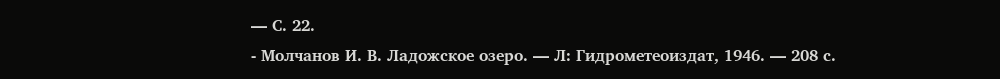— С. 22.
- Молчанов И. В. Ладожское озеро. — Л: Гидрометеоиздат, 1946. — 208 с.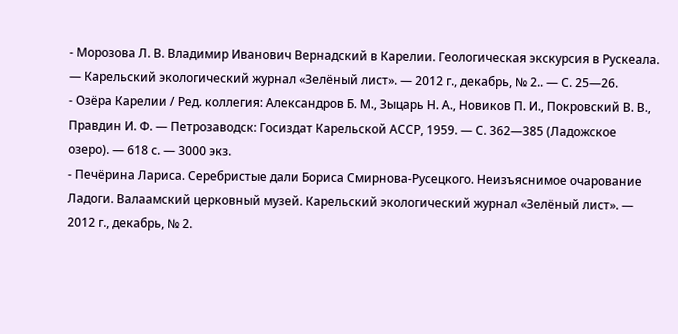- Морозова Л. В. Владимир Иванович Вернадский в Карелии. Геологическая экскурсия в Рускеала. — Карельский экологический журнал «Зелёный лист». — 2012 г., декабрь, № 2.. — С. 25—26.
- Озёра Карелии / Ред. коллегия: Александров Б. М., Зыцарь Н. А., Новиков П. И., Покровский В. В., Правдин И. Ф. — Петрозаводск: Госиздат Карельской АССР, 1959. — С. 362—385 (Ладожское озеро). — 618 с. — 3000 экз.
- Печёрина Лариса. Серебристые дали Бориса Смирнова-Русецкого. Неизъяснимое очарование Ладоги. Валаамский церковный музей. Карельский экологический журнал «Зелёный лист». — 2012 г., декабрь, № 2.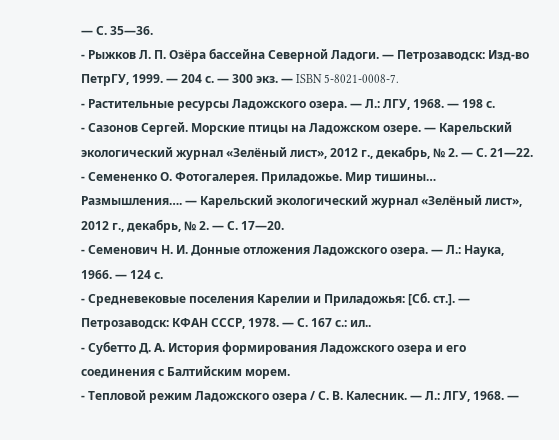— С. 35—36.
- Рыжков Л. П. Озёра бассейна Северной Ладоги. — Петрозаводск: Изд-во ПетрГУ, 1999. — 204 с. — 300 экз. — ISBN 5-8021-0008-7.
- Растительные ресурсы Ладожского озера. — Л.: ЛГУ, 1968. — 198 с.
- Сазонов Сергей. Морские птицы на Ладожском озере. — Карельский экологический журнал «Зелёный лист», 2012 г., декабрь, № 2. — С. 21—22.
- Семененко О. Фотогалерея. Приладожье. Мир тишины… Размышления…. — Карельский экологический журнал «Зелёный лист», 2012 г., декабрь, № 2. — С. 17—20.
- Семенович Н. И. Донные отложения Ладожского озера. — Л.: Наука, 1966. — 124 с.
- Средневековые поселения Карелии и Приладожья: [Сб. ст.]. — Петрозаводск: КФАН СССР, 1978. — С. 167 с.: ил..
- Субетто Д. А. История формирования Ладожского озера и его соединения с Балтийским морем.
- Тепловой режим Ладожского озера / С. В. Калесник. — Л.: ЛГУ, 1968. —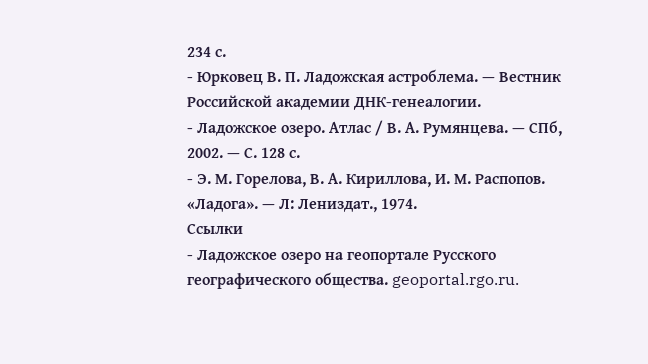234 с.
- Юрковец В. П. Ладожская астроблема. — Вестник Российской академии ДНК-генеалогии.
- Ладожское озеро. Атлас / В. А. Румянцева. — СПб, 2002. — С. 128 с.
- Э. М. Горелова, В. А. Кириллова, И. М. Распопов. «Ладога». — Л: Лениздат., 1974.
Ссылки
- Ладожское озеро на геопортале Русского географического общества. geoportal.rgo.ru.